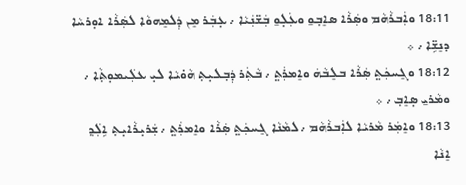18:11 ܘܐܲܒܪܵܗܵܡ ܘܣܲܪܵܐ ܣܐܸܒ݂ܘ̱ ܘܥܲܠ̣ܘ̱ ܒܲܫ̈ܢܲܝܵܐ ܇ ܥ̣ܒܲܪ ܡܸܢ ܕܲܠܡܸܗܘܵܐ ܠܣܲܪܵܐ ܐܘ̣ܪܚܵܐ ܕܢܸܫܹ̈ܐ ܇ ܀
18:12 ܘܓܸܚܟܲܬ̤ ܣܲܪܵܐ ܒܠܸܒܵܗܿ ܘܐܸܡܪܲܬ̤ ܇ ܒܵܬܲܪ ܕܲܒ݂ܠܝ̣ܬ݂ ܗܵܘ̇ܝܵܐ ܠܝ̣ ܥܠܲܝܡܘ̣ܬ݂ܵܐ ܇ ܘܡܵܪܝ̱ ܣ̣ܐܸܒ݂ ܇ ܀
18:13 ܘܐܸܡܲܪ ܡܵܪܝܵܐ ܠܐܲܒܪܵܗܵܡ ܇ ܠܡܵܢܵܐ ܓܸܚܟܲܬ̤ ܣܲܪܵܐ ܘܐܸܡܪܲܬ̤ ܇ ܫܲܪܝ̣ܪܵܐܝ̣ܬ݂ ܐܹܠܲܕ݂ ܐܸܢܵܐ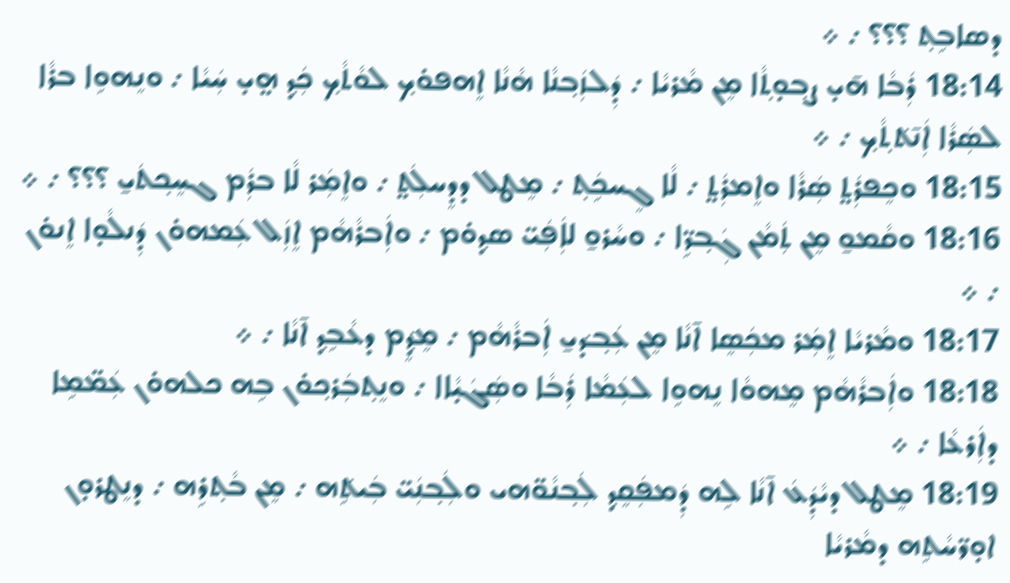ܕܣܐܒܹܬ݂ ؟؟؟ ܇ ܀
18:14 ܪܲܒܵܐ ܗ̄ܝ̣ ܨܒ݂ܘ̣ܬ݂ܵܐ ܡܸܢ ܡܵܪܝܵܐ ܇ ܕܲܠܙܲܒ݂ܢܵܐ ܗܵܢܵܐ ܐܸܗܦܘ̇ܟ݂ ܠܘܵܬܵܟ݂ ܟܲܕ݂ ܗ̤ܝ̣ ܚܲܝܵܐ ܇ ܘܢܸܗܘܹܐ ܒܪܵܐ ܠܣܲܪܵܐ ܐܲܢ̄ܬ݁ܬ݂ܵܟ݂ ܇ ܀
18:15 ܘܟܸܦܪܲܬ̤ ܣܲܪܵܐ ܘܐܸܡܪܲܬ̤ ܇ ܠܵܐ ܓܸܚܟܹܿܬ݂ ܇ ܡܸܛܠ ܕܕܸܚܠܲܬ̤ ܇ ܘܐܸܡܲܪ ܠܵܐ ܒܪܲܡ ܓܚܸܟ݂ܬܿܝ̱ ؟؟؟ ܇ ܀
18:16 ܘܩܵܡܘ̱ ܡܸܢ ܬܲܡܵܢ ܓܲܒ݂ܪܹ̈ܐ ܇ ܘܚܵܪܘ̱ ܠܐܲܦܲܝ̈ ܣܕ݂ܘ̇ܡ ܇ ܘܐܲܒܪܵܗܵܡ ܐܸܙܲܠ ܥܲܡܗܘ̇ܢ ܕܲܢܠܵܘ̣ܐ ܐܸܢܘ̇ܢ ܇ ܀
18:17 ܘܡܵܪܝܵܐ ܐܸܡܲܪ ܡܟܲܣܸܐ ܐ̄ܢܵܐ ܡܸܢ ܥܲܒ݂ܕ݁ܝ̱ ܐܲܒܪܵܗܵܡ ܇ ܡܸܕ݂ܸ݁ܡ ܕܥܵܒܹܕ݂ ܐ̄ܢܵܐ ܇ ܀
18:18 ܘܐܲܒܪܵܗܵܡ ܡܸܗܘܵܐ ܢܸܗܘܹܐ ܠܥܲܡܵܐ ܪܲܒܵܐ ܘܣܲܓܿܝ̣ܵܐܐ ܇ ܘܢܸܬ݂ܒܲܪܟ݂ܘ̇ܢ ܒܹܗ ܟܠܗܘ̇ܢ ܥܲܡ̈ܡܹܐ ܕܐܲܪܥܵܐ ܇ ܀
18:19 ܡܸܛܠ ܕܝܵܕܲܥܿ ܐ̄ܢܵܐ ܠܹܗ ܕܲܡܦܲܩܸܕ݂ ܠܲܒ݂ܢܵܘ̈ܗܝ ܘܠܲܒ݂ܢܲܝ̈ ܒܲܝܬܹ݁ܗ ܇ ܡܸܢ ܒܵܬ݂ܪܹܗ ܇ ܕܢܸܛܪܘ̣ܢ ܐܘ̣ܪ̈ܚܵܬܹܗ ܕܡܵܪܝܵܐ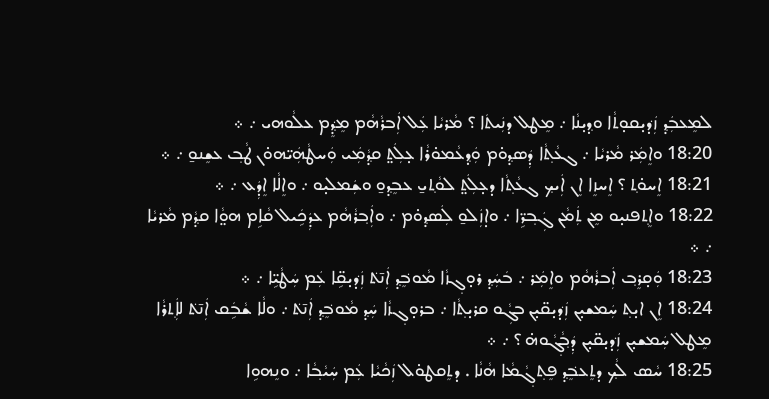ܠܡܸܥܒܲܕ݂ ܙܲܕ݁ܝ̣ܩܘ̣ܬܵܐ ܘܕ݂ܝ̣ܢܵܐ ܇ ܡܸܛܠ ܕܢܲܝܬܿܐ ؟ ܡܵܪܝܵܐ ܥܲܠ ܐܲܒܪܵܗܵܡ ܡܸܕ݂ܸ݁ܡ ܥܠܵܘܗܝ ܇ ܀
18:20 ܘܐܸܡܲܪ ܡܵܪܝܵܐ ܇ ܓܥܵܬ݂ܵܐ ܕܲܣܕ݂ܘ̇ܡ ܘܲܕ݂ܥܵܡܘ̇ܪܵܐ ܥ̣ܠܲܬ̤ ܩܕ݂ܵܡܲܝ ܘܲܚܛܵܗܲܝ̈ܗܘ̇ܢ ܛܵܒ݂ ܥܫܸܢܘ̱ ܇ ܀
18:21 ܐܸܚܘ̇ܬ݂ ؟ ܐܸܚܙܸܐ ܐܸܢ ܐܲܝܟ݂ ܓܥܵܬ݂ܵܐ ܕܥ̣ܠܲܬ̤ ܠܘܵܬ݂ܝ̱ ܥܒܸܕ݂ܘ̱ ܘܫܲܡܠܝ̣ܘ ܇ ܘܐܸܠܵܐ ܐܸܕܲܥ ܇ ܀
18:22 ܘܐܸܬ݂ܦܢܝ̣ܘ ܡܸܢ ܬܲܡܵܢ ܓܲܒ݂ܪܹ̈ܐ ܇ ܘܐ̣ܙܲܠܘ̱ ܠܲܣܕ݂ܘ̇ܡ ܇ ܘܐܲܒ݂ܪܵܗܵܡ ܥܕܲܟܹܿܝܠ ܩܵܐܹܡ ܗܘ̤ܵܐ ܩܕ݂ܵܡ ܡܵܪܝܵܐ ܇ ܀
18:23 ܘܲܩ̣ܪܸܒ݂ ܐܲܒܪܵܗܵܡ ܘܐܸܡܲܪ ܇ ܒܿܚܲܕ݂ ܪܘ̣ܓ݂ܙܵܐ ܡܵܘܒܸ݁ܕ݂ ܐܲܢ̄ܬ݁ ܙܲܕ݁ܝ̣ܩܹ̈ܐ ܥܲܡ ܚܲܛܵܝܹ̈ܐ ܇ ܀
18:24 ܐܸܢ ܐܝ̣ܬ݂ ܚܲܡܫܝ̣ܢ ܙܲܕ݁ܝ̣ܩ̈ܝ̣ܢ ܒܓܼܵܘ ܩܪܝ̣ܬ݂ܵܐ ܇ ܒܪܘ̣ܓ݂ܙܵܐ ܚܲܕ݂ ܡܵܘܒܸ݁ܕ݂ ܐܲܢ̄ܬ݁ ܇ ܘܠܵܐ ܫܵܒܹܿܩ ܐܲܢ̄ܬ݁ ܠܐܲܬ݂ܪܵܐ ܡܸܛܠ ܚܲܡܫܝ̣ܢ ܙܲܕ݁ܝ̣ܩ̈ܝ̣ܢ ܕܲܒ݂ܵܓ݂ܵܘܗ̇ ؟ ܇ ܀
18:25 ܚܵܣ ܠܵܟ݂ ܕܬܸܥܒܸ݁ܕ݂ ܦܸܬ݂ܓ݂ܵܡܵܐ ܗܵܢܵܐ . ܕܬܸܩܛܘ̇ܠ ܙܲܟܵܝܵܐ ܥܲܡ ܚܲܝܵܒ݂ܵܐ ܇ ܘܢܸܗܘܹܐ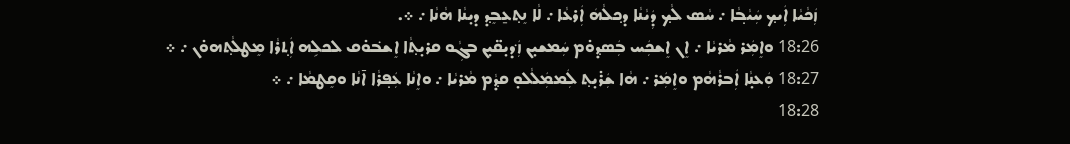ܙܲܟܵܝܵܐ ܐܲܝܟ݂ ܚܲܝܵܒ݂ܵܐ ܇ ܚܵܣ ܠܵܟ݂ ܕܲܝܵܢܵܐ ܕܟ݂ܠܵܗܿ ܐܲܪܥܵܐ ܇ ܠܵܐ ܢܸܬ݂ܥ̱ܒܸܕ݂ ܕܝ̣ܢܵܐ ܗܵܢܵܐ ܇ ܀.
18:26 ܘܐܸܡܲܪ ܡܵܪܝܵܐ ܇ ܐܸܢ ܐܸܫܟܲܚ ܒܲܣܕ݂ܘ̇ܡ ܚܲܡܫܝ̣ܢ ܙܲܕ݁ܝ̣ܩ̈ܝ̣ܢ ܒܓܼܵܘ ܩܪܝ̣ܬ݂ܵܐ ܐܸܫܒ݁ܘ̇ܩ ܠܟܠܹܗ ܐܲܬ݂ܪܵܐ ܡܸܛܠܵܬ݂ܗܘ̇ܢ ܇ ܀
18:27 ܘܲܥܢ̣ܵܐ ܐܲܒܪܵܗܵܡ ܘܐܸܡܲܪ ܇ ܗܵܐ ܫܲܪ̇ܝ̣ܬ݂ ܠܲܡܡܲܠܵܠܘ̣ ܩܕ݂ܵܡ ܡܵܪܝܵܐ ܇ ܘܐܸܢܵܐ ܥܲܦ݂ܪܵܐ ܐ̄ܢܵܐ ܘܩܸܛܡܵܐ ܇ ܀
18:28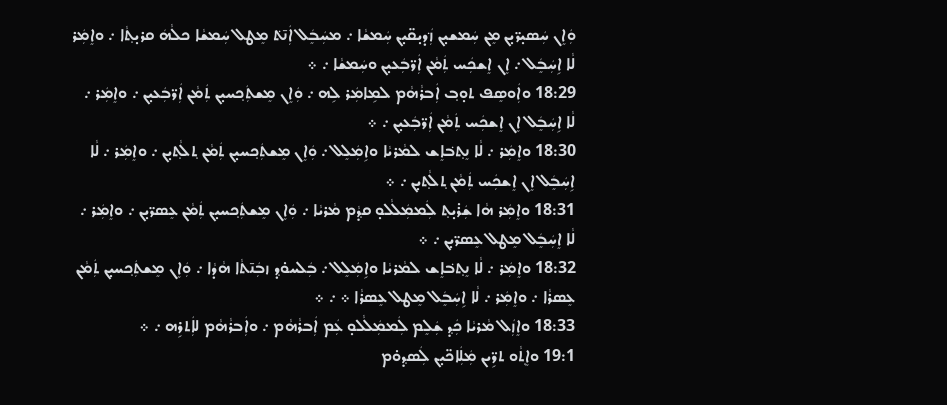ܘܲܐܸܢ ܚܲܣܝ̣ܪ̈ܝ̣ܢ ܡܸܢ ܚܲܡܫܝ̣ܢ ܙܲܕ݁ܝ̣ܩ̈ܝ̣ܢ ܚܲܡܫܵܐ ܇ ܡܚܲܒܸܿܠ ܐܲܢ̄ܬ݁ ܡܸܛܠ ܚܲܡܫܵܐ ܟܠܵܗܿ ܩܪܝ̣ܬ݂ܵܐ ܇ ܘܐܸܡܲܪ ܠܵܐ ܐܹܚܲܒܸܿܠ ܇ ܐܸܢ ܐܸܫܟܲܚ ܬܲܡܵܢ ܐܲܪ̈ܒܲܥܝ̣ܢ ܘܚܲܡܫܵܐ ܇ ܀
18:29 ܘܐܲܘܣܸܦ ܬܘ̣ܒ݂ ܐܲܒܪܵܗܵܡ ܠܡܹܐܡܲܪ ܠܹܗ ܇ ܘܲܐܸܢ ܡܸܫܬܲܟ݂ܚܝ̣ܢ ܬܲܡܵܢ ܐܲܪ̈ܒܲܥܝ̣ܢ ܇ ܘܐܸܡܲܪ ܇ ܠܵܐ ܐܹܚܲܒܸܿܠ ܐܸܢ ܐܸܫܟܲܚ ܬܲܡܵܢ ܐܲܪ̈ܒܲܥܝ̣ܢ ܇ ܀
18:30 ܘܐܸܡܲܪ ܇ ܠܵܐ ܢܸܬ݂ܒ݁ܐܸܫ ܠܡܵܪܝܵܐ ܘܐܹܡܲܠܸܠ ܇ ܘܲܐܸܢ ܡܸܫܬܲܟ݂ܚܝ̣ܢ ܬܲܡܵܢ ܬ݂ܠܵܬ݂ܝ̣ܢ ܇ ܘܐܸܡܲܪ ܇ ܠܵܐ ܐܹܚܲܒܸܿܠ ܐܸܢ ܐܸܫܟܲܚ ܬܲܡܵܢ ܬ݂ܠܵܬ݂ܝ̣ܢ ܇ ܀
18:31 ܘܐܸܡܲܪ ܗܵܐ ܫܲܪ̇ܝ̣ܬ݂ ܠܲܡܡܲܠܵܠܘ̣ ܩܕ݂ܵܡ ܡܵܪܝܵܐ ܇ ܘܲܐܸܢ ܡܸܫܬܲܟ݂ܚܝ̣ܢ ܬܲܡܵܢ ܥܸܣܪ̈ܝ̣ܢ ܇ ܘܐܸܡܲܪ ܇ ܠܵܐ ܐܸܚܲܒܸܿܠ ܡܸܛܠ ܥܸܣܪ̈ܝ̣ܢ ܇ ܀
18:32 ܘܐܸܡܲܪ ܇ ܠܵܐ ܢܸܬ݂ܒ݁ܐܸܫ ܠܡܵܪܝܵܐ ܘܐܹܡܲܠܸܠ ܇ ܒܲܠܚܘ̇ܕ݂ ܙܒܲܢ̄ܬܵܐ ܗܵܕܵܐ ܇ ܘܲܐܸܢ ܡܸܫܬܲܟ݂ܚܝ̣ܢ ܬܲܡܵܢ ܥܸܣܪܵܐ ܇ ܘܐܸܡܲܪ ܇ ܠܵܐ ܐܹܚܲܒܸܿܠ ܡܸܛܠ ܥܸܣܪܵܐ ܀ ܇ ܀
18:33 ܘܐܸܙܲܠ ܡܵܪܝܵܐ ܟܲܕ݂ ܫܲܠܸܡ ܠܲܡܡܲܠܵܠܘ̣ ܥܲܡ ܐܲܒܪܵܗܵܡ ܇ ܘܐܲܒܪܵܗܵܡ ܠܐܲܬܪܹܗ ܇ ܀
19:1 ܘܐܸܬ݂ܵܘ ܬܪܹ̈ܝܢ ܡܲܠܲܐܟ̈ܝ̣ܢ ܠܲܣܕ݂ܘ̇ܡ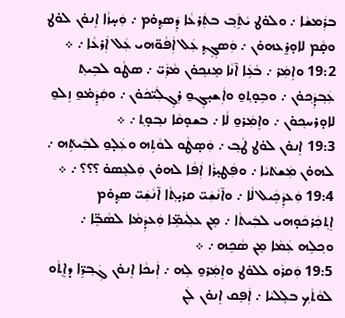ܒܪܲܡܫܵܐ ܇ ܘܠܘ̇ܛ ܝܵܬܹܿܒ݂ ܒܬܲܪܥܵܐ ܕܲܣܕ݂ܘ̇ܡ ܇ ܘܲܚ̣ܙܵܐ ܐܸܢܘ̇ܢ ܠܘ̇ܛ ܘܩ̣ܵܡ ܠܐܘ̣ܪ̱ܥܗܘ̇ܢ ܇ ܘܲܣܓ݂ܸܕ݂ ܥܲܠ ܐܲܦܵܘ̈ܗܝ ܥܲܠ ܐܲܪܥܵܐ ܇ ܀
19:2 ܘܐܸܡܲܪ ܇ ܒܵܥܹܿܐ ܐ̄ܢܵܐ ܡܸܢܟ݂ܘ̇ܢ ܡܵܪܲܝ̈ ܇ ܣܛܵܘ ܠܒܹܝܬ݂ ܥܲܒ݂ܕܲܟ݂ܘ̇ܢ ܇ ܘܒܹܘ̣ܬ݂ܘ̱ ܘܐܲܫܝ̣ܓ݂ܘ̱ ܪܸܓ݂ܠܲܝ̈ܟܿܘ̇ܢ ܇ ܘܩܲܕܸܿܡ̇ܘ̱ ܙܸܠܘ̱ ܠܐܘ̣ܪܚܟ݂ܘ̇ܢ ܇ ܘܐܸܡܲܪܘ̱ ܠܵܐ ܇ ܒܫܘ̣ܩܵܐ ܢܒ݂ܘ̣ܬ݂ ܇ ܀
19:3 ܐܸܢܘ̇ܢ ܠܘ̇ܛ ܛܵܒ݂ ܇ ܘܲܣ̣ܛܵܘ ܠܘܵܬܹܗ ܘܥܲܠ̣ܘ̱ ܠܒܲܝܬܹ݁ܗ ܇ ܠܗܘ̇ܢ ܡܲܫܬ݁ܝܵܐ ܇ ܘܦܲܛܝ̣ܪܵܐ ܐܲܦܵܐ ܠܗܘ̇ܢ ܘܲܠܥܸܣܘ̇ ؟؟؟ ܇ ܀
19:4 ܘܲܥܕܲܟܹܿܝܠ ܠܵܐ ܇ ܘܐ̄ܢܵܫܲܝ̈ ܩܪܝ̣ܬ݂ܵܐ ܐ̄ܢܵܫܲܝ̈ ܣܕ݂ܘ̇ܡ ܐܸܬ݂ܟܲܪܟܿܘ̣ܗܝ ܠܒܲܝܬܵܐ ܇ ܡܸܢ ܥܠܲܝܡܹ̈ܐ ܘܲܥܕܲܡܵܐ ܠܣܵܒܹ̈ܐ ܇ ܘܟ݂ܠܹܗ ܥܲܡܵܐ ܡܸܢ ܣܵܟܹܗ ܇ ܀
19:5 ܘܲܩܪܵܘ ܠܠܘ̇ܛ ܘܐܸܡܲܪܘ̱ ܠܹܗ ܇ ܐܲܝܟܵܐ ܐܸܢܘ̇ܢ ܓܲܒ݂ܪܹ̈ܐ ܕܐܸܬ݂ܵܘ ܠܘܵܬܵܟ݂ ܒܠܸܠܝܵܐ ܇ ܐܲܦܸܩ ܐܸܢܘ̇ܢ ܠܲܢ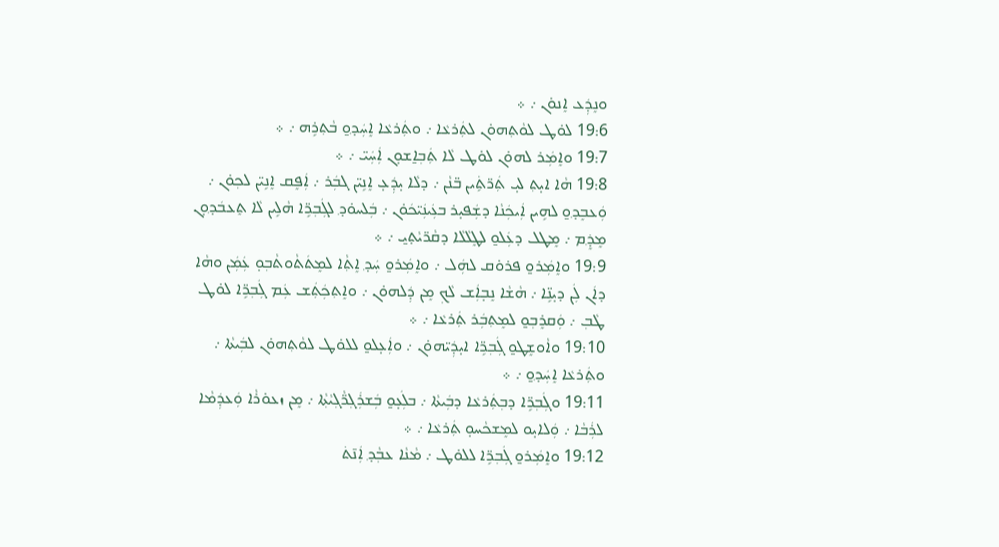ܘܢܸܕܲܥ ܐܸܢܘ̇ܢ ܇ ܀
19:6 ܠܘ̇ܛ ܠܘܵܬ݂ܗܘ̇ܢ ܠܬܲܪܥܵܐ ܇ ܘܬܲܪܥܵܐ ܐܸܚܲܕ݂ܘ̱ ܒܵܬ݂ܪܹܗ ܇ ܀
19:7 ܘܐܸܡܲܪ ܠܗܘ̇ܢ ܠܘ̇ܛ ܠܵܐ ܬܲܒ݂ܐ̱ܫܘ̣ܢ ܐܲܚܲܝ̈ ܇ ܀
19:8 ܗܵܐ ܐܝ̣ܬ݂ ܠܝ̣ ܬܲܪ̈ܬܹ݁ܝܢ ܒ̈ܢܵܢ ܇ ܕܠܵܐ ܝ̣ܕܲܥ̣ ܐܸܢܹܝ̈ܢ ܓܒܲܪ ܇ ܐܲܦܸܩ ܐܸܢܹܝ̈ܢ ܠܟ݂ܘ̇ܢ ܇ ܘܲܥܒܸܕ݂ܘ̱ ܠܗܹܝܢ ܐܲܝܟܲܢܵܐ ܕܫܲܦܝ̣ܪ ܒܥܲܝܢܲܝ̈ܟܿܘ̇ܢ ܇ ܒܲܠܚܘ̇ܕ݂ ܠܓܲܒ݂ܪܹ̈ܐ ܗܵܠܹܝܢ ܠܵܐ ܬܸܥܒܿܕ݂ܘ̣ܢ ܡܸܕ݂ܸ݁ܡ ܇ ܡܸܛܠ ܕܥܲܠܘ̱ ܠܛܸܠܵܠܵܐ ܕܩܵܪ̈ܝܵܬ̣ܝ̱ ܇ ܀
19:9 ܘܐܸܡܲܪܘ̱ ܦܪܘ̇ܩ ܠܗܲܠ ܇ ܘܐܸܡܲܪܘ̱ ܚܲܕ݂ ܐܸܬ݂ܵܐ ܠܡܸܬܿܬܵܘܬܵܒ݂ܘ̣ ܥܲܡܲܢ ܘܗܵܐ ܕܐܿܢ ܠܲܢ ܕܝ̣ܢܹ̈ܐ ܇ ܗܵܫܵܐ ܢܸܒ̣ܐܲܫ ܠܵܟ݂ ܡܸܢ ܕܲܠܗܘ̇ܢ ܇ ܘܐܸܬ݂ܟܲܬܲܫ ܥܲܡ ܓܲܒ݂ܪܹ̈ܐ ܠܘ̇ܛ ܛܵܒ݂ ܇ ܘܲܩܪܸܒ݂ܘ̱ ܠܡܸܬ݂ܒܲܪ ܬܲܪܥܵܐ ܇ ܀
19:10 ܘܐܵܘܫܸܛܘ̱ ܓܲܒ݂ܪܹ̈ܐ ܐܝ̣ܕܲܝ̈ܗܘ̇ܢ ܇ ܘܐܲܥ̣ܠܘ̱ ܠܠܘ̇ܛ ܠܘܵܬ݂ܗܘ̇ܢ ܠܒܲܝܬܵܐ ܇ ܘܬܲܪܥܵܐ ܐܸܚܲܕ݂ܘ̱ ܇ ܀
19:11 ܘܓܲܒ݂ܪܹ̈ܐ ܕܒ݂ܬܲܪܥܵܐ ܕܒܲܝܬܵܐ ܇ ܒܠܲܥ̣ܘ̱ ܒܲܫܪܲܓ݂ܪ̈ܵܓ݂ܝܵܬ݂ܵܐ ܇ ܡܸܢ ܙܥܘ̇ܪܵܐ ܘܲܥܕܲܡܵܐ ܠܪܲܒܵܐ ܇ ܘܲܠܐܝ̣ܘ ܠܡܸܫܟܵܚܘ̣ ܬܲܪܥܵܐ ܇ ܀
19:12 ܘܐܸܡܲܪܘ̱ ܓܲܒ݂ܪܹ̈ܐ ܠܠܘ̇ܛ ܇ ܡܵܢܵܐ ܥܒ݂ܵܕ݂ ܐܲܢ̄ܬ݁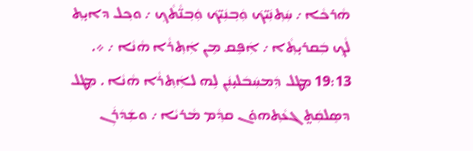ܗܵܪܟܵܐ ܇ ܚܲܬ݂ܢܲܝ̈ܟ݁ ܘܲܒ݂ܢܲܝ̈ܟ݁ ܘܲܒ݂ܢ̈ܵܬܵܟ݂ ܇ ܘܟ݂ܠ ܕܐܝ̣ܬ݂ ܠܵܟ݂ ܒܲܩܪܝ̣ܬ݂ܵܐ ܇ ܐܲܦܸܩ ܡܸܢ ܐܲܬ݂ܪܵܐ ܗܵܢܵܐ ܇ ܀.
19:13 ܡܸܛܠ ܕܲܡܚܲܒܿܠܝ̣ܢܲܢ ܠܹܗ ܠܐܲܬ݂ܪܵܐ ܗܵܢܵܐ . ܡܸܛܠ ܕܣܸܠܩܲܬ̤ ܓܥܵܬ݂ܗܘ̇ܢ ܩܕ݂ܵܡ ܡܵܪܝܵܐ ܇ ܘܫܲܕܿܪܲܢ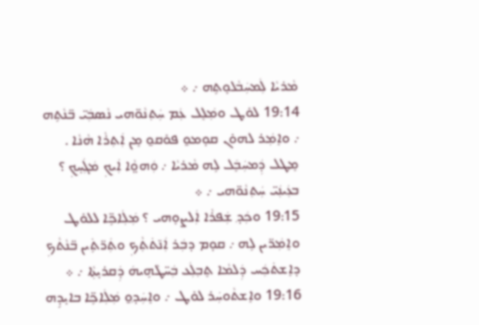ܡܵܪܝܵܐ ܠܲܡܚܲܒܵܠܘ̣ܬܹܗ ܇ ܀
19:14 ܠܘ̇ܛ ܘܡܲܠܸܠ ܥܲܡ ܚܲܬ݂ܢܵܘ̈ܗܝ ܢܵܣܒܲܝ̈ ܒ̈ܢܵܬܹܗ ܇ ܘܐܸܡܲܪ ܠܗܘ̇ܢ ܩܘ̣ܡܘ̱ ܦܘ̇ܩܘ̱ ܡܸܢ ܐܲܬ݂ܪܵܐ ܗܵܢܵܐ . ܡܸܛܠ ܕܲܡܚܲܒܸܿܠ ܠܹܗ ܡܵܪܝܵܐ ܇ ܘܲܗܘ̤ܵܐ ܐܲܝܟ݂ ܡܿܓܲܚܸܟ݂ ؟ ܒܥܲܝܢܲܝ̈ ܚܲܬ݂ܢܵܘ̈ܗܝ ܇ ܀
19:15 ܘܟܲܕ݂ ܫܲܦܪܵܐ ܐܲܠܨܘ̣ܗܝ ؟ ܡܲܠܲܐܟܹ̈ܐ ܠܠܘ̇ܛ ܘܐܸܡܲܪ̈ܝܢ ܠܹܗ ܇ ܩܘ̣ܡ ܕܒܲܪ ܐܲܢ̄ܬ݁ܬ݂ܵܟ݂ ܘܬܲܪ̈ܬܹ݁ܝܢ ܒ̈ܢܵܬܵܟ݂ ܕܐܸܫܬ݁ܟܲܚ ܕܲܠܡܵܐ ܬܸܒ݂ܠܲܥ ܒܲܚ̈ܛܵܗܹܝܗܿ ܕܲܩܪܝ̣ܬ݂ܵܐ ܇ ܀
19:16 ܘܐܸܫܬܵܘܚܲܪ ܠܘ̇ܛ ܇ ܘܐܸܚܲܕ݂ܘ̱ ܡܲܠܲܐܟܹ̈ܐ ܒܐܝ̣ܕܹܗ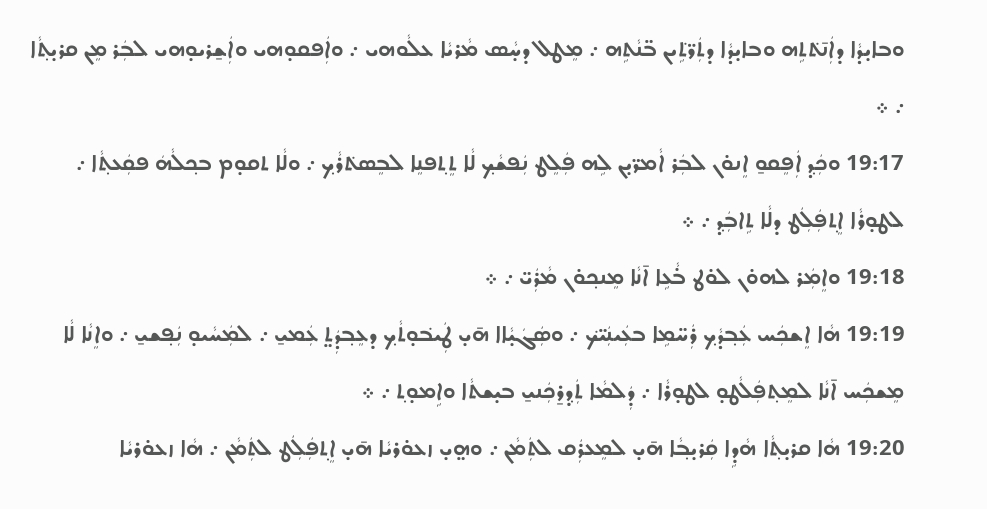ܘܒܐܝ̣ܕܵܐ ܕܐܲܢ̄ܬ݁ܬܹܗ ܘܒܐܝ̣ܕܵܐ ܕܬܲܪ̈ܬܹ݁ܝܢ ܒ̈ܢܵܬܹܗ ܇ ܡܸܛܠ ܕܚ̣ܵܣ ܡܵܪܝܵܐ ܥܠܵܘܗܝ ܇ ܘܐܲܦܩܘ̣ܗܝ ܘܐܲܫ̱ܪܝܘ̣ܗܝ ܠܒܲܪ ܡܸܢ ܩܪܝ̣ܬ݂ܵܐ ܇ ܀
19:17 ܘܟܲܕ݂ ܐܲܦܸܩܘ̱ ܐܸܢܘ̇ܢ ܠܒܲܪ ܐܵܡܪ̈ܝ̣ܢ ܠܹܗ ܦܲܠܸܛ ܢܲܦܫܵܟ݂ ܠܵܐ ܬܸܬ݂ܦܢܸܐ ܠܒܸܣܬ݁ܪܵܟ݂ ܇ ܘܠܵܐ ܬܩܘ̣ܡ ܒܟ݂ܠܵܗܿ ܦܩܲܥܬ݂ܵܐ ܇ ܠܛܘ̣ܪܵܐ ܐܸܬ݂ܦܲܠܲܛ ܕܠܵܐ ܬܹܐܒܲܕ݂ ܇ ܀
19:18 ܘܐܸܡܲܪ ܠܗܘ̇ܢ ܠܘ̇ܛ ܒ̇ܵܥܹܐ ܐ̄ܢܵܐ ܡܸܢܟ݂ܘ̇ܢ ܡܵܪܲܝ̈ ܇ ܀
19:19 ܗܵܐ ܐܸܫܟܲܚ ܥܲܒ݂ܕܵܟ݂ ܪܲܚ̈ܡܹܐ ܒܥܲܝܢܲܝ̈ܟ݁ ܇ ܘܣܲܓܿܝ̣ܵܐܐ ܗ̄ܝ̣ ܛܲܝܒ݁ܘ̣ܬܵܟ݂ ܕܥܸܒ݂ܕܲܬ̤ ܥܲܡܝ̱ ܇ ܠܡܲܚܵܝܘ̣ ܢܲܦ݂ܫܝ̱ ܇ ܘܐܸܢܵܐ ܠܵܐ ܡܸܫܟܲܚ ܐ̄ܢܵܐ ܠܡܸܬ݂ܦܲܠܵܛܘ̣ ܠܛܘ̣ܪܵܐ ܇ ܕܲܠܡܵܐ ܬܲܕ݂ܪ̱ܟܲܢܝ̱ ܒܝ̣ܫܬܵܐ ܘܐܹܡܘ̣ܬ݂ ܇ ܀
19:20 ܗܵܐ ܩܪܝ̣ܬ݂ܵܐ ܗܵܕܹܐ ܩܲܪܝ̣ܒ݂ܵܐ ܗ̄ܝ̣ ܠܡܸܥܪܲܩ ܠܬܲܡܵܢ ܇ ܘܗ̤ܝ̣ ܙܥܘ̇ܪܝܵܐ ܗ̄ܝ̣ ܐܸܬ݂ܦܲܠܲܛ ܠܬܲܡܵܢ ܇ ܗܵܐ ܙܥܘ̇ܪܝܵܐ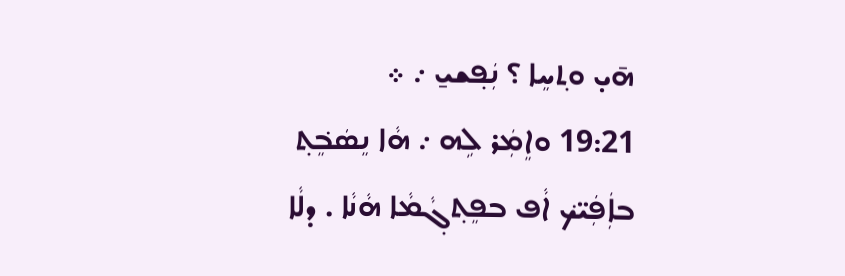ܗ̄ܝ̣ ܘܬ݂ܚܸܐ ؟ ܢܲܦ݂ܫܝ̱ ܇ ܀
19:21 ܘܐܸܡܲܪ ܠܹܗ ܇ ܗܵܐ ܢܸܣܿܒܸ݁ܬ݂ ܒܐܲܦܲܝ̈ܟ݁ ܐܵܦ ܒܦܸܬ݂ܓ݂ܵܡܵܐ ܗܵܢܵܐ . ܕܠܵܐ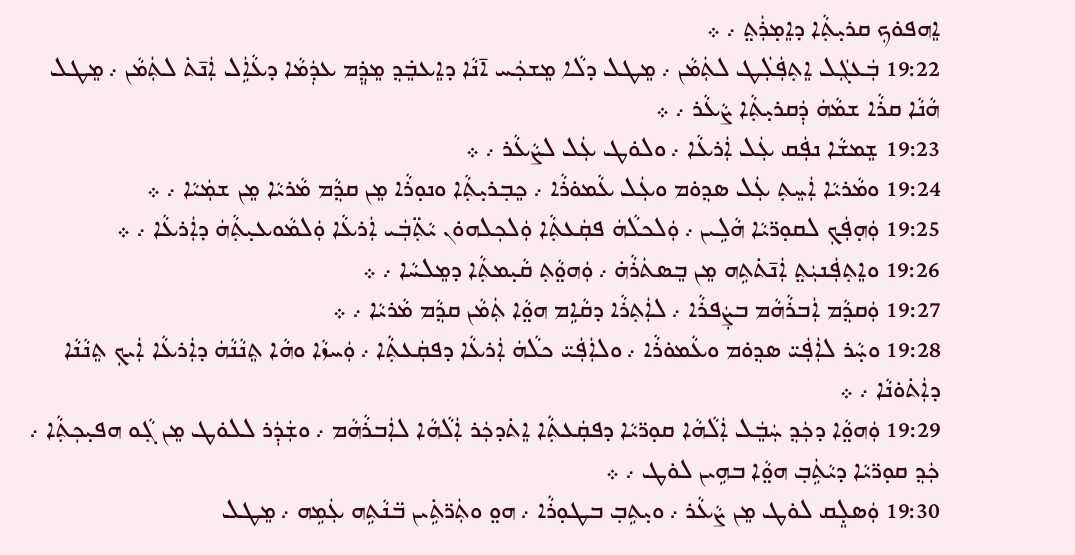ܐܸܗܦܘ̇ܟ݂ ܩܪܝ̣ܬ݂ܵܐ ܕܐܸܡ̣ܪܲܬ̤ ܇ ܀
19:22 ܒܲܥܓܲܠ ܐܸܬ݂ܦܲܠܲܛ ܠܬܲܡܵܢ ܇ ܡܸܛܠ ܕܠܵܐ ܡܸܫܟܲܚ ܐ̄ܢܵܐ ܕܐܸܥܒܸ݁ܕ݂ ܡܸܕ݂ܸ݁ܡ ܥܕܲܡܵܐ ܕܥܵܐܹܿܠ ܐܲܢ̄ܬ݁ ܠܬܲܡܵܢ ܇ ܡܸܛܠ ܗܵܢܵܐ ܩܪܵܐ ܫܡܵܗܿ ܕܲܩܪܝ̣ܬ݂ܵܐ ܨܵܥܵܪ ܇ ܀
19:23 ܫܸܡܫܵܐ ܢܦܲܩ ܥܲܠ ܐܲܪܥܵܐ ܇ ܘܠܘ̇ܛ ܥܲܠ ܠܨܵܥܵܪ ܇ ܀
19:24 ܘܡܵܪܝܵܐ ܐܲܚܸܬ݂ ܥܲܠ ܣܕ݂ܘ̇ܡ ܘܥܲܠ ܥܵܡܘ̇ܪܵܐ ܇ ܟܸܒ݂ܪܝ̣ܬ݂ܵܐ ܘܢܘ̣ܪܵܐ ܡܸܢ ܩܕ݂ܵܡ ܡܵܪܝܵܐ ܡܸܢ ܫܡܲܝܵܐ ܇ ܀
19:25 ܘܲܗ̣ܦܲܟ݂ ܠܩܘ̣ܪ̈ܝܵܐ ܗܵܠܹܝܢ ܇ ܘܲܠܟܠܵܗܿ ܦܩܲܥܬ݂ܵܐ ܘܲܠܟ݂ܠܗܘ̇ܢ ܝܵܬ݂̈ܒܲܝ ܐܲܪܥܵܐ ܘܲܠܡܵܘܥܝ̣ܬ݂ܵܗܿ ܕܐܲܪܥܵܐ ܇ ܀
19:26 ܘܐܸܬ݂ܦܲܢܝܲܬ̤ ܐܲܢ̄ܬ݁ܬܹܗ ܡܸܢ ܒܸܣܬܿܪܵܗ̇ ܇ ܘܲܗܘ̤ܵܬ݂ ܩܵܝ̣ܡܬ݂ܵܐ ܕܡܸܠܚܵܐ ܇ ܀
19:27 ܘܲܩܕ݂ܵܡ ܐܲܒܪܵܗܵܡ ܒܨܲܦܪܵܐ ܇ ܠܐܲܬ݂ܪܵܐ ܕܩܵܐܹܡ ܗܘ̤ܵܐ ܬܲܡܵܢ ܩܕ݂ܵܡ ܡܵܪܝܵܐ ܇ ܀
19:28 ܘܚ̣ܵܪ ܠܐܲܦܲܝ̈ ܣܕ݂ܘ̇ܡ ܘܥܵܡܘ̇ܪܵܐ ܇ ܘܠܐܲܦܲܝ̈ ܟܠܵܗܿ ܐܲܪܥܵܐ ܕܦܩܲܥܬ݂ܵܐ ܇ ܘܲܚܙܵܐ ܘܗܵܐ ܬܸܢܵܢܵܗܿ ܕܐܲܪܥܵܐ ܐܲܝܟ݂ ܬܸܢܵܢܵܐ ܕܐܲܬ̇ܘ̇ܢܵܐ ܇ ܀
19:29 ܘܲܗܘ̤ܵܐ ܕܟܲܕ݂ ܚܲܒܸܿܠ ܐܲܠܵܗܵܐ ܩܘ̣ܪ̈ܝܵܐ ܕܦܩܲܥܬ݂ܵܐ ܐܸܬ݁ܕܟܲܪ ܐܲܠܵܗܵܐ ܠܐܲܒܪܵܗܵܡ ܇ ܘܫܲܕܲܪ ܠܠܘ̇ܛ ܡܸܢ ܓ݂ܵܘ ܗܦܝ̣ܟ݂ܬ݂ܵܐ ܇ ܟܲܕ݂ ܩܘ̣ܪ̈ܝܵܐ ܕܝܵܬܹܿܒ݂ ܗܘ̤ܵܐ ܒܗܹܝܢ ܠܘ̇ܛ ܇ ܀
19:30 ܘܲܣܠ̣ܸܩ ܠܘ̇ܛ ܡܸܢ ܨܵܥܵܪ ܇ ܘܝ̣ܬܹܒ݂ ܒܛܘ̣ܪܵܐ ܇ ܗܘ̤ ܘܬܲܪ̈ܬܹ݁ܝܢ ܒ̈ܢܵܬܹܗ ܥܲܡܹܗ ܇ ܡܸܛܠ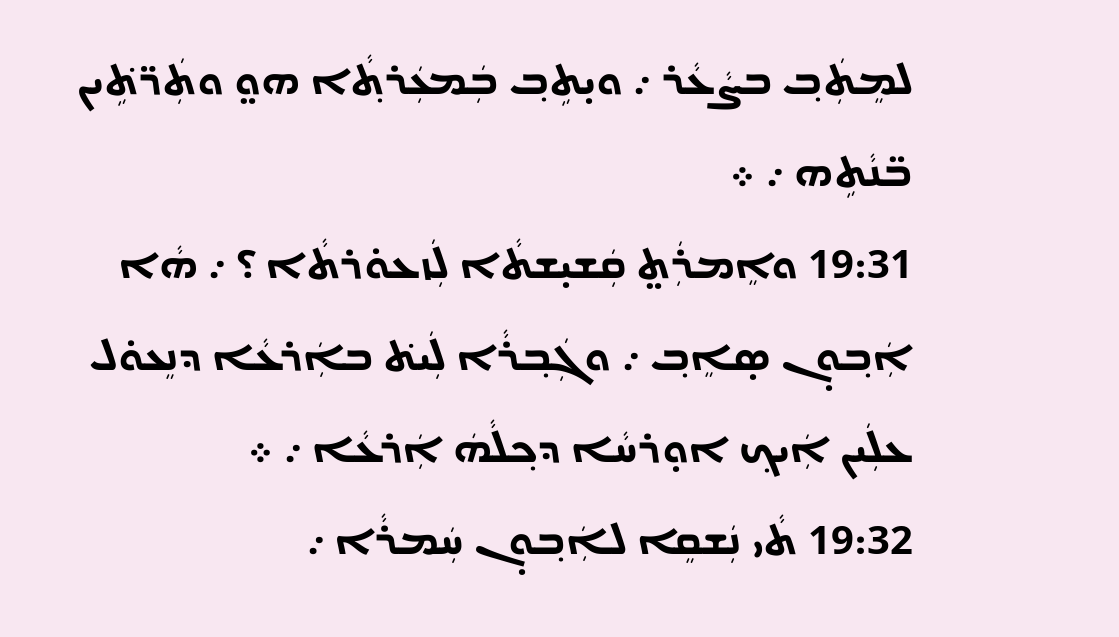ܠܡܸܬܲܒ݂ ܒܨܵܥܵܪ ܇ ܘܝ̣ܬܹܒ݂ ܒܲܡܥܲܪܬ݂ܵܐ ܗܘ̤ ܘܬܲܪ̈ܬܹ݁ܝܢ ܒ̈ܢܵܬܹܗ ܇ ܀
19:31 ܘܐܸܡܪܲܬ̤ ܩܲܫܝ̣ܫܬܵܐ ܠܲܙܥܘ̇ܪܬܵܐ ؟ ܇ ܗܵܐ ܐܲܒ݂ܘ̣ܢ ܣ̣ܐܸܒ݂ ܇ ܘܓܲܒ݂ܪܵܐ ܠܲܝܬ݁ ܒܐܲܪܥܵܐ ܕܢܸܥܘ̇ܠ ܥܠܲܝܢ ܐܲܝܟ݂ ܐܘ̣ܪܚܵܐ ܕܟ݂ܠܵܗܿ ܐܲܪܥܵܐ ܇ ܀
19:32 ܬܵܝ ܢܲܫܩܸܐ ܠܐܲܒ݂ܘ̣ܢ ܚܲܡܪܵܐ ܇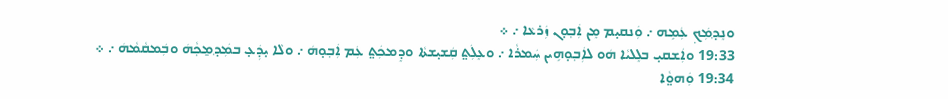ܘܢܸܕ݂ܡܲܟ݂ ܥܲܡܹܗ ܇ ܘܲܢܩܝ̣ܡ ܡܸܢ ܐܲܒ݂ܘ̣ܢ ܙܲܪܥܵܐ ܇ ܀
19:33 ܘܐܲܫܩܝ̣ ܒܠܸܠܝܵܐ ܗܿܘ ܠܐܲܒ݂ܘ̣ܗܹܝܢ ܚܲܡܪܵܐ ܇ ܘܥܸܠܲܬ̤ ܩܲܫܝ̣ܫܬܵܐ ܘܕܸܡܟܲܬ̤ ܥܲܡ ܐܲܒ݂ܘ̣ܗܿ ܇ ܘܠܵܐ ܝ̣ܕܲܥ̣ ܒܡܲܕ݂ܡ̱ܟ݂ܵܗܿ ܘܒܲܡܩܵܡܵܗܿ ܇ ܀
19:34 ܘܲܗܘ̤ܵܐ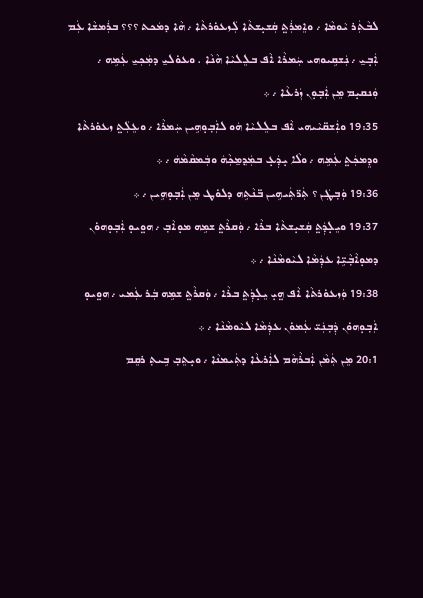ܠܒܵܬܲܪ ܝܵܘܡܵܐ ܇ ܘܐܸܡܪܲܬ̤ ܩܲܫܝ̣ܫܬܵܐ ܠܲܙܥܘ̇ܪܬܵܐ ܇ ܗܵܐ ܕܡܿܟܬ ؟؟؟ ܒܪܲܡܫܵܐ ܥܲܡ ܐܲܒ̣ܝ̱ ܇ ܢܲܫܩܹܝܘܗܝ ܚܲܡܪܵܐ ܐܵܦ ܒܠܸܠܝܵܐ ܗܵܢܵܐ . ܘܥܘ̇ܠܝ̱ ܕܡܲܟ݂ܝ̱ ܥܲܡܹܗ ܇ ܘܲܢܩܝ̣ܡ ܡܸܢ ܐܲܒ݂ܘ̣ܢ ܙܲܪܥܵܐ ܇ ܀
19:35 ܘܐܲܫܩ̈ܝܵܝܗܝ ܐܵܦ ܒܠܸܠܝܵܐ ܗܿܘ ܠܐܲܒ݂ܘ̣ܗܹܝܢ ܚܲܡܪܵܐ ܇ ܘܥܸܠܲܬ̤ ܙܥܘ̇ܪܬܵܐ ܘܕܸܡܟܲܬ̤ ܥܲܡܹܗ ܇ ܘܠܵܐ ܝ̣ܕܲܥ̣ ܒܡܲܕ݂ܡ̱ܟ݂ܵܗܿ ܘܒܲܡܩܵܡܵܗܿ ܇ ܀
19:36 ܘܲܒ݂ܛܲܢ ؟ ܬܲܪ̈ܬܲܝܗܹܝܢ ܒ̈ܢܵܬܹܗ ܕܠܘ̇ܛ ܡܸܢ ܐܲܒ݂ܘ̣ܗܹܝܢ ܇ ܀
19:37 ܘܝܸܠ̣ܕܲܬ̤ ܩܲܫܝ̣ܫܬܵܐ ܒܪܵܐ ܇ ܘܲܩܪܵܬ̤ ܫܡܹܗ ܡܘ̣ܐܵܒ݂ ܇ ܗܘ̤ܝܘ̣ ܐܲܒ݂ܘ̣ܗܘ̇ܢ ܕܡܘ̣ܐܵܒ݂ܵܝܹ̈ܐ ܥܕܲܡܵܐ ܠܝܵܘܡܵܢܵܐ ܇ ܀
19:38 ܘܲܙܥܘ̇ܪܬܵܐ ܐܵܦ ܗ̤ܝ̣ ܝܸܠ̣ܕܲܬ̤ ܒܪܵܐ ܇ ܘܲܩܪܵܬ̤ ܫܡܹܗ ܒܲܪ ܥܲܡܝ ܇ ܗܘ̤ܝܘ̣ ܐܲܒ݂ܘ̣ܗܘ̇ܢ ܕܲܒ݂ܢܲܝ̈ ܥܲܡܘ̇ܢ ܥܕܲܡܵܐ ܠܝܵܘܡܵܢܵܐ ܇ ܀
20:1 ܡܸܢ ܬܲܡܵܢ ܐܲܒܪܵܗܵܡ ܠܐܲܪܥܵܐ ܕܬܲܝܡܢܵܐ ܇ ܘܝ̣ܬܸܒ݂ ܒܹܝܬ݂ ܪܩܸܡ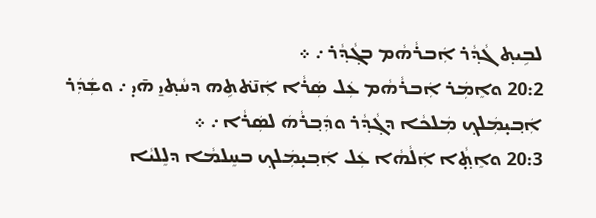ܠܒܹܝܬ݂ ܓܵܕ݂ܵܪ ܐܲܒܪܵܗܵܡ ܒܓ݂ܵܕ݂ܵܪ ܇ ܀
20:2 ܘܐܸܡܲܪ ܐܲܒܪܵܗܵܡ ܥܲܠ ܣܲܪܵܐ ܐܲܢ̄ܬ݁ܬܹܗ ܕܚܵܬ݂ܝ̱ ܗ̄ܝ̣ ܇ ܘܫܲܕܲܪ ܐܲܒ݂ܝ̣ܡܲܠܟ݂ ܡܲܠܟܵܐ ܕܓ݂ܵܕ݂ܵܪ ܘܕܲܒ݂ܪܵܗܿ ܠܣܲܪܵܐ ܇ ܀
20:3 ܘܐܸܬ̣݂ܵܐ ܐܲܠܵܗܵܐ ܥܲܠ ܐܲܒ݂ܝ̣ܡܲܠܟ݂ ܒܚܸܠܡܵܐ ܕܠܸܠܝܵܐ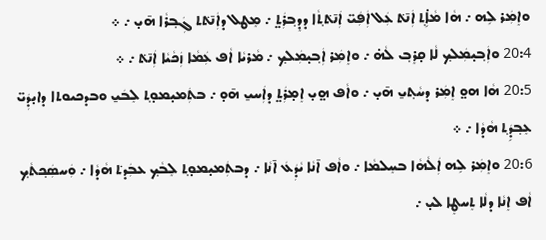ܘܐܸܡܲܪ ܠܹܗ ܇ ܗܵܐ ܡܵܐܹ̇ܬ݂ ܐܲܢ̄ܬ݁ ܥܲܠ ܐܲܦܲܝ̈ ܐܲܢ̄ܬ݁ܬ݂ܵܐ ܕܕܸܒ݂ܪܲܬ̤ ܇ ܡܸܛܠ ܕܐܲܢ̄ܬ݁ܬ ܓܲܒ݂ܪܵܐ ܗ̄ܝ̣ ܇ ܀
20:4 ܘܐܲܒ݂ܝ̣ܡܲܠܟ݂ ܠܵܐ ܩ̣ܪܸܒ݂ ܠܵܗ̇ ܇ ܘܐܸܡܲܪ ܐܲܒ݂ܝ̣ܡܲܠܟ݂ ܇ ܡܵܪܝܵܐ ܐܵܦ ܥܲܡܵܐ ܙܲܟܵܝܵܐ ܐܲܢ̄ܬ݁ ܇ ܀
20:5 ܗܵܐ ܗܘ̤ ܐܸܡܲܪ ܕܚܵܬ݂ܝ̱ ܗ̄ܝ̣ ܇ ܘܐܵܦ ܗ̤ܝ̣ ܐܸܡ̣ܪܲܬ̤ ܕܐܲܚܝ̱ ܗ̄ܘ̣ ܇ ܒܬܲܡܝ̣ܡܘ̣ܬ݂ ܠܸܒܿܝ̱ ܘܒܕܟܝܘܬܐ ܕܐܝ̣ܕܲܝ̈ ܥܸܒ݂ܕܹܿܬ݂ ܗܵܕܵܐ ܇ ܀
20:6 ܘܐܸܡܲܪ ܠܹܗ ܐܲܠܵܗܵܐ ܒܚܸܠܡܵܐ ܇ ܘܐܵܦ ܐ̄ܢܵܐ ܝܵܕܲܥܿ ܐ̄ܢܵܐ ܇ ܕܒܬܲܡܝ̣ܡܘ̣ܬ݂ ܠܸܒܵܟ݂ ܥܒܲܕܬ݁ ܗܵܕܵܐ ܇ ܘܲܚܣܲܟ݂ܬܵܟ݂ ܐܵܦ ܐܸܢܵܐ ܕܠܵܐ ܬܸܚܛܸܐ ܠܝ̣ ܇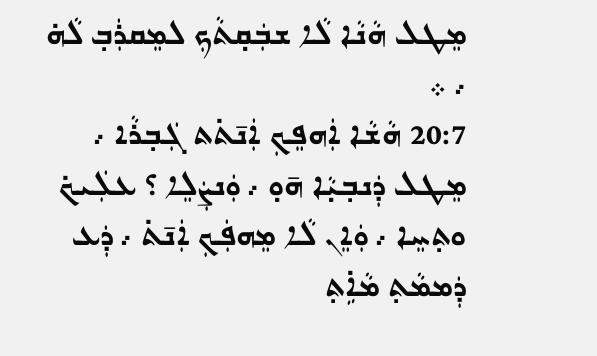ܡܸܛܠ ܗܵܢܵܐ ܠܵܐ ܫܒܲܩ̣ܬܵܟ݂ ܠܡܸܩܪܲܒ݂ ܠܵܗ̇ ܇ ܀
20:7 ܗܵܫܵܐ ܐܲܗܦܸܟ݂ ܐܲܢ̄ܬ݁ܬ ܓܲܒ݂ܪܵܐ ܇ ܡܸܛܠ ܕܲܢܒ݂ܝ̣ܵܐ ܗ̄ܘ̣ ܇ ܘܲܢܨܲܠܸܐ ؟ ܥܠܲܝܟ݁ ܘܬ݂ܚܸܐ ܇ ܘܲܐܸܢ ܠܵܐ ܡܸܗܦܲܟ݂ ܐܲܢ̄ܬ݁ ܇ ܕܲܥ ܕܲܡܡܵܬ݂ ܡܵܐܹ̇ܬ݂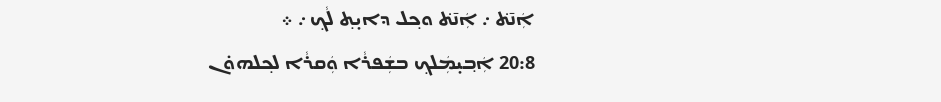ܐܲܢ̄ܬ݁ ܇ ܐܲܢ̄ܬ݁ ܘܟ݂ܠ ܕܐܝ̣ܬ݂ ܠܵܟ݂ ܇ ܀
20:8 ܐܲܒ݂ܝ̣ܡܲܠܟ݂ ܒܫܲܦܪܵܐ ܘܲܩܪܵܐ ܠܟ݂ܠܗܘ̇ܢ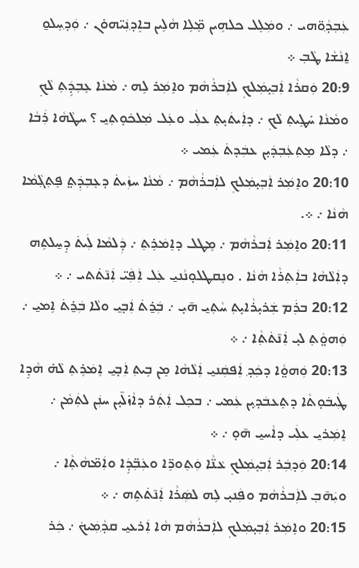ܥܲܒ݂ܕ݂ܵܘ̈ܗܝ ܇ ܘܡܲܠܸܠ ܟܠܗܹܝܢ ܡܸ̈ܠܹܐ ܗܵܠܹܝܢ ܒܐܸܕ݂ܢܲܝ̈ܗܘ̇ܢ ܇ ܘܲܕ݂ܚܸܠܘ̱ ܐ̱ܢܵܫܵܐ ܛܵܒ݂ ܀
20:9 ܘܲܩܪܵܐ ܐܲܒ݂ܝ̣ܡܲܠܟ݂ ܠܐܲܒܪܵܗܵܡ ܘܐܸܡܲܪ ܠܹܗ ܇ ܡܵܢܵܐ ܥܸܒ݂ܕܹܿܬ݂ ܠܵܟ݂ ܘܡܵܢܵܐ ܚ̇ܛܹܝܬ݂ ܠܵܟ݂ ܇ ܕܐܲܝܬܿܝ̣ܬ݂ ܥܠܲܝ ܘܥܲܠ ܡܲܠܟ݁ܘ̣ܬ݂ܝ̱ ؟ ܚܛܵܗܵܐ ܪܲܒܵܐ ܇ ܕܠܵܐ ܡܸܬ݂ܥܲܒ݂ܕܿܝ̣ܢ ܥܒܲܕܬ݁ ܥܲܡܝ ܀
20:10 ܘܐܸܡܲܪ ܐܲܒ݂ܝ̣ܡܲܠܟ݂ ܠܐܲܒܪܵܗܵܡ ܇ ܡܵܢܵܐ ܚܙܲܝܬ݁ ܕܥܸܒ݂ܕܲܬ̤ ܦܸܬ݂ܓ݂ܵܡܵܐ ܗܵܢܵܐ ܇ ܀.
20:11 ܘܐܸܡܲܪ ܐܲܒܪܵܗܵܡ ܇ ܡܸܛܠ ܕܐܸܡܿܪܹܬ݂ ܇ ܕܲܠܡܵܐ ܠܲܝܬ݁ ܕܸܚ̱ܠܬܹܗ ܕܐܲܠܵܗܵܐ ܒܐܲܬ݂ܪܵܐ ܗܵܢܵܐ . ܘܢܸܩܛܠܘ̣ܢܵܢܝ̱ ܥܲܠ ܐܲܦܲܝ̈ ܐܲܢ̄ܬ݁ܬܝ ܇ ܀
20:12 ܒܪܲܡ ܫܲܪܝ̣ܪܵܐܝ̣ܬ݂ ܚܵܬ݂ܝ̱ ܗ̄ܝ̣ ܇ ܒܲܪ̱ܬ݁ ܐܲܒ̣ܝ̱ ܘܠܵܐ ܒܲܪ̱ܬ݁ ܐܹܡܝ̱ ܇ ܘܲܗܘ̤ܵܬ݂ ܠܝ̣ ܐܲܢ̄ܬ݁ܬ݂ܵܐ ܇ ܀
20:13 ܘܲܗܘ̤ܵܐ ܕܟܲܕ݂ ܐܲܦܩܲܢܝ̱ ܐܲܠܵܗܵܐ ܡܸܢ ܒܹܝܬ݂ ܐܲܒ̣ܝ̱ ܐܸܡܿܪܹܬ݂ ܠܵܗ̇ ܗܵܕܹܐ ܛܲܝܒ݁ܘ̣ܬܵܐ ܕܬܸܥܒܿܕ݂ܝ̣ܢ ܥܲܡܝ ܇ ܒܟ݂ܠ ܐܲܬܲܪ ܕܐܵܙ̇ܠ̄ܝ̣ܢ ܚܢܲܢ ܠܬܲܡܵܢ ܇ ܐܸܡܲܪܝ̱ ܥܠܲܝ ܕܐܵܚܝ̱ ܗ̄ܘ̣ ܇ ܀
20:14 ܘܲܕ݂ܒܲܪ ܐܲܒ݂ܝ̣ܡܲܠܟ݂ ܥܵܢ̈ܵܐ ܘܲܬ݂ܘܪܹ̈ܐ ܘܥܲܒ݂̈ܕܹܿܐ ܘܐܲܡ̈ܗܵܬ݂ܵܐ ܇ ܘܝܲܗ̄ܒ݂ ܠܐܲܒܪܵܗܵܡ ܘܦܲܢܝ̣ ܠܹܗ ܠܣܲܪܵܐ ܐܲܢ̄ܬ݁ܬܹܗ ܇ ܀
20:15 ܘܐܸܡܲܪ ܐܲܒ݂ܝ̣ܡܲܠܟ݂ ܠܐܲܒܪܵܗܵܡ ܗܵܐ ܐܲܪܥܝ̱ ܩܕ݂ܵܡܲܝܟ݁ ܇ ܟܲܪ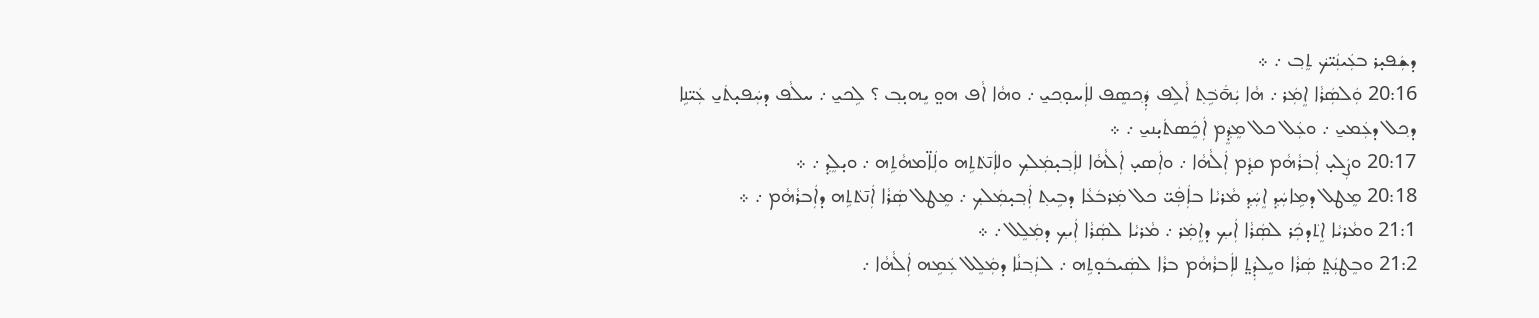ܕܫܲܦܝ̣ܪ ܒܥܲܝܢܲܝ̈ܟ݁ ܬܸܒ݂ ܇ ܀
20:16 ܘܲܠܣܲܪܵܐ ܐܸܡܲܪ ܇ ܗܵܐ ܝܲܗ̄ܿܒܹ݁ܬ݂ ܐܵܠܹܦ ܕܲܟ݂ܣܸܦ ܠܐܲܚܘ̣ܟ݂ܝ̱ ܇ ܘܗܵܐ ܐܵܦ ܗܘ̤ ܝܸܗܝ̣ܒ݂ ؟ ܠܹܟܝ̱ ܇ ܚܠܵܦ ܕܚܲܦܝ̣ܬܿܝ̱ ܥܲܝ̈ܢܹܐ ܕܟ݂ܠ ܕܥܲܡܝ̱ ܇ ܘܥܲܠ ܟܠ ܡܸܕ݂ܸ݁ܡ ܐܲܟܸܿܣܬܿܝ̣ܢܝ̱ ܇ ܀
20:17 ܘܨܲܠܝ̣ ܐܲܒܪܵܗܵܡ ܩܕ݂ܵܡ ܐܲܠܵܗܵܐ ܇ ܘܐܲܣܝ̣ ܐܲܠܵܗܵܐ ܠܐܲܒ݂ܝ̣ܡܲܠܟ݂ ܘܠܐܲܢ̄ܬ݁ܬܹܗ ܘܠܲܐ̈ܡܗܵܬܹܗ ܇ ܘܝ̣ܠܸܕ݂ ܇ ܀
20:18 ܡܸܛܠ ܕܡܹܐܚܲܕ݂ ܐܸܚܲܕ݂ ܡܵܪܝܵܐ ܒܐܲܦܲܝ̈ ܟܠ ܡܲܪܒܿܥܵܐ ܕܒܹܝܬ݂ ܐܲܒ݂ܝ̣ܡܲܠܟ݂ ܇ ܡܸܛܠ ܣܲܪܵܐ ܐܲܢ̄ܬ݁ܬܹܗ ܕܐܲܒܪܵܗܵܡ ܇ ܀
21:1 ܘܡܵܪܝܵܐ ܐܸܬ݁ܕܟܲܪ ܠܣܲܪܵܐ ܐܲܝܟ݂ ܕܐܸܡܲܪ ܇ ܡܵܪܝܵܐ ܠܣܲܪܵܐ ܐܲܝܟ݂ ܕܡܲܠܸܠ ܇ ܀
21:2 ܘܒܸܛܢܲܬ̤ ܣܲܪܵܐ ܘܝܸܠܕܲܬ̤ ܠܐܲܒܪܵܗܵܡ ܒܪܵܐ ܠܣܲܝܒܿܘ̣ܬܹܗ ܇ ܠܙܲܒ݂ܢܵܐ ܕܡܲܠܸܠ ܥܲܡܹܗ ܐܲܠܵܗܵܐ ܇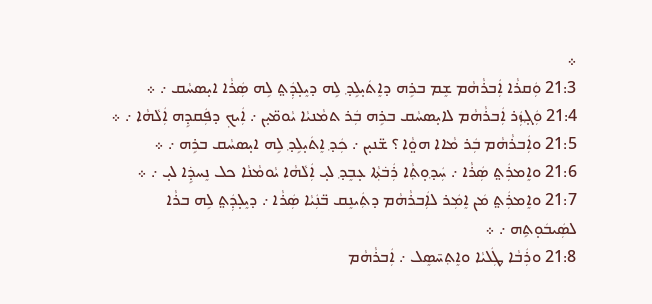܀
21:3 ܘܲܩܪܵܐ ܐܲܒܪܵܗܵܡ ܫܸܡ ܒܪܹܗ ܕܐܸܬܿܝ̣ܠܹܕ݂ ܠܹܗ ܕܝܸܠ̣ܕܲܬ̤ ܠܹܗ ܣܲܪܵܐ ܐܝ̣ܣܚܵܩ ܇ ܀
21:4 ܘܲܓ݂̣ܙܲܪ ܐܲܒܪܵܗܵܡ ܠܐܝ̣ܣܚܵܩ ܒܪܹܗ ܒܲܪ ܬܡܵܢܝܵܐ ܝܵܘܡ̈ܝ̣ܢ ܇ ܐܲܝܟ݂ ܕܦܲܩܕܹܗ ܐܲܠܵܗܵܐ ܇ ܀
21:5 ܘܐܲܒܪܵܗܵܡ ܒܲܪ ܡܵܐܐ ܗܘ̤ܵܐ ؟ ܫ̈ܢܝ̣ܢ ܇ ܟܲܕ݂ ܐܸܬܿܝ̣ܠܹܕ݂ ܠܹܗ ܐܝ̣ܣܚܵܩ ܒܪܹܗ ܇ ܀
21:6 ܘܐܸܡܪܲܬ̤ ܣܲܪܵܐ ܇ ܚܲܕ݂ܘ̣ܬ݂ܵܐ ܪܲܒ݁ܬ݂ܵܐ ܥ̣ܒܸܕ݂ ܠܝ̣ ܐܲܠܵܗܵܐ ܝܵܘܡܵܢܵܐ ܟܠ ܢܸܚܕܹ݁ܐ ܠܝ̣ ܇ ܀
21:7 ܘܐܸܡܪܲܬ̤ ܡܿܢ ܐܸܡܲܪ ܠܐܲܒܪܵܗܵܡ ܕܬܲܝܢܸܩ ܒ̈ܢܲܝܵܐ ܣܲܪܵܐ ܇ ܕܝܸܠ̣ܕܲܬ̤ ܠܹܗ ܒܪܵܐ ܠܣܲܝܒܿܘ̣ܬܹܗ ܇ ܀
21:8 ܘܪܲܒܵܐ ܛܲܠܝܵܐ ܘܐܸܬ݂ܚ̄ܣܸܠ ܇ ܐܲܒܪܵܗܵܡ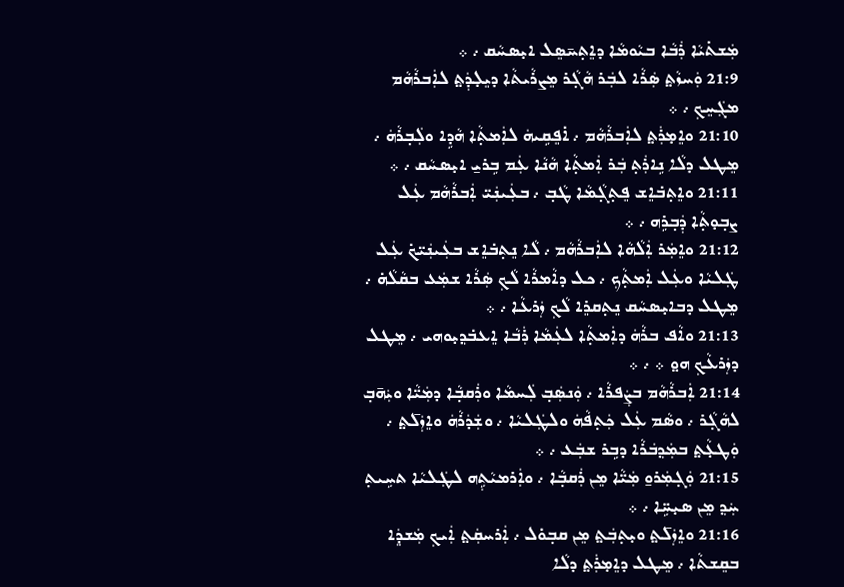ܡܲܫܬ݁ܝܵܐ ܪܲܒܵܐ ܒܝܵܘܡܵܐ ܕܐܸܬ݂ܚ̄ܣܸܠ ܐܝ̣ܣܚܵܩ ܇ ܀
21:9 ܘܲܚܙܵܬ̤ ܣܲܪܵܐ ܠܒܲܪ ܗܵܓ݂ܵܪ ܡܸܨܪܵܝܬܵܐ ܕܝܸܠ̣ܕܲܬ̤ ܠܐܲܒܪܵܗܵܡ ܡܓܲܚܸܟ݂ ܇ ܀
21:10 ܘܐܸܡ̣ܪܲܬ̤ ܠܐܲܒܪܵܗܵܡ ܇ ܐ̇ܦܸܩܹܝܗܿ ܠܐܲܡܬ݂ܵܐ ܗܵܕܹܐ ܘܠܲܒ݂ܪܵܗܿ ܇ ܡܸܛܠ ܕܠܵܐ ܢܹܐܪܲܬ݂ ܒܲܪ ܐܲܡܬ݂ܵܐ ܗܵܢܵܐ ܥܲܡ ܒܹܪܝ̱ ܐܝ̣ܣܚܵܩ ܇ ܀
21:11 ܘܐܸܬ݂ܒ݁ܐܸܫ ܦܸܬ݂ܓ݂ܵܡܵܐ ܛܵܒ݂ ܇ ܒܥܲܝܢܲܝ̈ ܐܲܒܪܵܗܵܡ ܥܲܠ ܨܒ݂ܘ̣ܬ݂ܵܐ ܕܲܒ݂ܪܹܗ ܇ ܀
21:12 ܘܐܸܡܲܪ ܐܲܠܵܗܵܐ ܠܐܲܒܪܵܗܵܡ ܇ ܠܵܐ ܢܸܬ݂ܒ݁ܐܸܫ ܒܥܲܝܢܲܝ̈ܟ݁ ܥܲܠ ܛܲܠܝܵܐ ܘܥܲܠ ܐܲܡܬ݂ܵܟ݂ ܇ ܟܠ ܕܐܵܡܪܵܐ ܠܵܟ݂ ܣܲܪܵܐ ܫܡܲܥ ܒܩܵܠܵܗ̇ ܇ ܡܸܛܠ ܕܒܐܝ̣ܣܚܵܩ ܢܸܬ݂ܩܪܸܐ ܠܵܟ݂ ܙܲܪܥܵܐ ܇ ܀
21:13 ܘܐܵܦ ܒܪܵܗܿ ܕܐܲܡܬ݂ܵܐ ܠܥܲܡܵܐ ܪܲܒܵܐ ܐܸܥܒ݁ܕ݂ܝ̣ܘܗܝ ܇ ܡܸܛܠ ܕܙܲܪܥܵܟ݂ ܗܘ̤ ܀ ܇ ܀
21:14 ܐܲܒܪܵܗܵܡ ܒܨܲܦܪܵܐ ܇ ܘܲܢܣܲܒ݂ ܠܲܚܡܵܐ ܘܪܲܩܒ݂ܵܐ ܕܡܲܝ̈ܵܐ ܘܝܲܗ̄ܒ݂ ܠܗܵܓ݂ܵܪ ܇ ܘܣܵܡ ܥܲܠ ܟܲܬ݂ܦܵܗܿ ܘܠܛܲܠܝܵܐ ܇ ܘܫܲܕܿܪܵܗܿ ܘܐܸܙܲܠ̄ܬ̤ ܇ ܘܲܛܥ̣ܵܬ̤ ܒܡܲܕ݂ܒܿܪܵܐ ܕܒܹܪ ܫܒܲܥ ܇ ܀
21:15 ܘܲܓ݂ܡܲܪܘ̱ ܡܲܝ̈ܵܐ ܡܸܢ ܪܲܩܒ݂ܵܐ ܇ ܘܐܲܪܡܝܵܬܹ݂ܗ ܠܛܲܠܝܵܐ ܬܚܹܝܬ݂ ܚܲܕ݂ ܡܸܢ ܣܝ̣ܚܹ̈ܐ ܇ ܀
21:16 ܘܐܸܙܲܠ̄ܬ̤ ܘܝ̣ܬ݂ܒܲܬ̤ ܡܸܢ ܩܒ݂ܘ̇ܠ ܇ ܐܲܪܚܩܲܬ̤ ܐܲܝܟ݂ ܡܲܫܕܸܿܐ ܒܩܸܫܬܵܐ ܇ ܡܸܛܠ ܕܐܸܡ̣ܪܲܬ̤ ܕܠܵܐ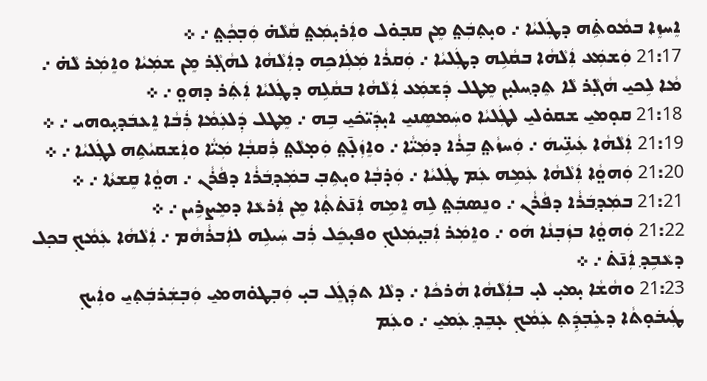ܐܸܚܙܸܐ ܒܡܵܘܬܹ݁ܗ ܕܛܲܠܝܵܐ ܇ ܘܝ̣ܬ݂ܒܲܬ̤ ܡܸܢ ܩܒ݂ܘ̇ܠ ܘܐܲܪܝ̣ܡܲܬ̤ ܩܵܠܵܗ̇ ܘܲܒ݂ܟ݂ܵܬ̤ ܇ ܀
21:17 ܘܲܫܡܲܥ ܐܲܠܵܗܵܐ ܒܩܵܠܹܗ ܕܛܲܠܝܵܐ ܇ ܘܲܩܪܵܐ ܡܲܠܲܐܟܹܗ ܕܐܲܠܵܗܵܐ ܠܗܵܓ݂ܵܪ ܡܸܢ ܫܡܲܝܵܐ ܘܐܸܡܲܪ ܠܵܗ̇ ܇ ܡܵܐ ܠܹܟܝ̱ ܗܵܓ݂ܵܪ ܠܵܐ ܬܸܕ݂ܚܠܝ̣ܢ ܡܸܛܠ ܕܲܫܡܲܥ ܐܲܠܵܗܵܐ ܒܩܵܠܹܗ ܕܛܲܠܝܵܐ ܐܲܬܲܪ ܕܗܘ̤ ܇ ܀
21:18 ܩܘ̣ܡܝ̱ ܫܩܘ̇ܠܝ̱ ܠܛܲܠܝܵܐ ܘܚܲܡܣܸܢܝ̱ ܐܝ̣ܕܲܝ̈ܟ݁ܝ̱ ܒܹܗ ܇ ܡܸܛܠ ܕܲܠܥܲܡܵܐ ܪܲܒܵܐ ܐܸܥܒܿܕ݂ܝ̣ܘܗܝ ܇ ܀
21:19 ܐܲܠܵܗܵܐ ܥܲܝܢܹ̈ܝܗܿ ܇ ܘܲܚܙܵܬ̤ ܒܹܪܵܐ ܕܡܲܝ̈ܵܐ ܇ ܘܐܸܙܲܠ̣̄ܬ̤ ܘܲܡ̣ܠܵܬ̤ ܪܲܩܒ݂ܵܐ ܡܲܝ̈ܵܐ ܘܐܲܫܩܝܵܬܹܗ ܠܛܲܠܝܵܐ ܇ ܀
21:20 ܘܲܗܘ̤ܵܐ ܐܲܠܵܗܵܐ ܥܲܡܹܗ ܥܲܡ ܛܲܠܝܵܐ ܇ ܘܲܪ̣ܒ݂ܵܐ ܘܝ̣ܬܹܒ݂ ܒܡܲܕ݂ܒܿܪܵܐ ܕܦܵܪܵܢ ܇ ܗܘ̤ܵܐ ܩܸܫܬܵܐ ܇ ܀
21:21 ܒܡܲܕ݂ܒܿܪܵܐ ܕܦܵܪܵܢ ܇ ܘܢܸܣܒܲܬ̤ ܠܹܗ ܐܸܡܹܗ ܐܲܢ̄ܬ݁ܬ݂ܵܐ ܡܸܢ ܐܲܪܥܵܐ ܕܡܸܨܪܹܝܢ ܇ ܀
21:22 ܘܲܗܘ̤ܵܐ ܒܙܲܒ݂ܢܵܐ ܗܿܘ ܇ ܘܐܸܡܲܪ ܐܲܒ݂ܝ̣ܡܲܠܟ݂ ܘܦܝ̣ܟܸܿܠ ܪܲܒ ܚܲܝܠܹܗ ܠܐܲܒܪܵܗܵܡ ܇ ܐܲܠܵܗܵܐ ܥܲܡܵܟ݂ ܒܟ݂ܠ ܕܥܵܒܹܕ݂ ܐܲܢ̄ܬ݁ ܇ ܀
21:23 ܘܗܵܫܵܐ ܝ̣ܡܝ̣ ܠܝ̣ ܒܐܲܠܵܗܵܐ ܗܵܪܟܵܐ ܇ ܕܠܵܐ ܬܕܲܓܸܿܠ ܒܝ̣ ܘܲܒ݂ܛܘ̇ܗܡܝ̱ ܘܲܒ݂ܫܲܪܒܲܬ݂ܝ̱ ܘܐܲܝܟ݂ ܛܲܝܒ݁ܘ̣ܬܵܐ ܕܥܸ̇ܒ݂ܕܹܿܬ݂ ܥܲܡܵܟ݂ ܥ̣ܒܸܕ݂ ܥܲܡܝ̱ ܇ ܘܥܲܡ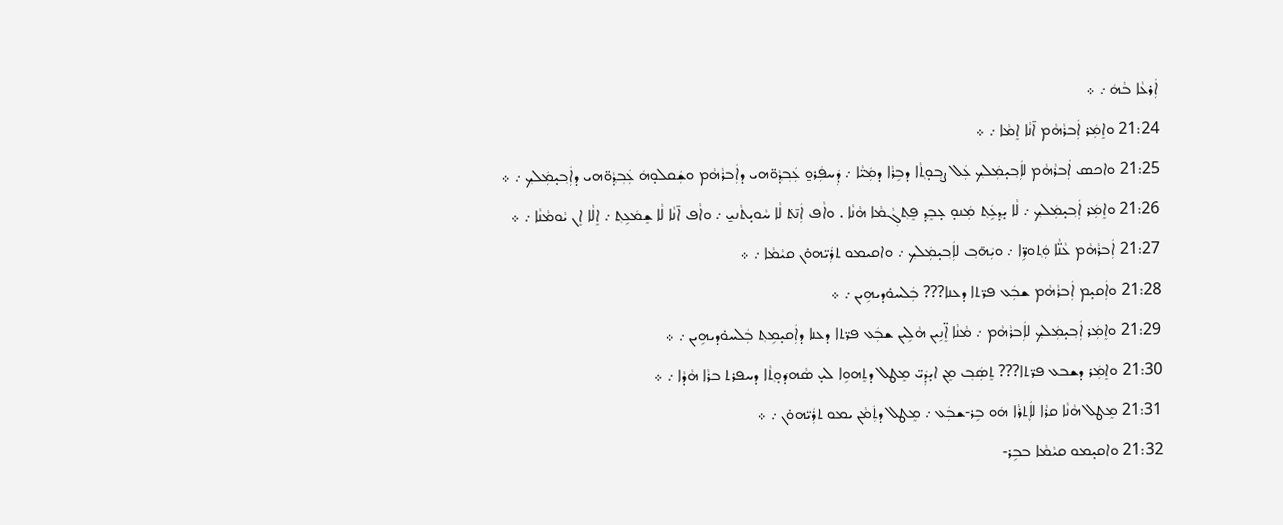ܐܲܪܥܵܐ ܒܵܗܿ ܇ ܀
21:24 ܘܐܸܡܲܪ ܐܲܒܪܵܗܵܡ ܐ̄ܢܵܐ ܐܸܡܵܐ ܇ ܀
21:25 ܘܐܟܣ ܐܲܒܪܵܗܵܡ ܠܐܲܒ݂ܝ̣ܡܲܠܟ݂ ܥܲܠ ܨܒ݂ܘ̣ܬ݂ܵܐ ܕܒܹܪܵܐ ܕܡܲܝ̈ܵܐ ܇ ܕܲܚܦܲܪܘ̱ ܥܲܒ݂ܕ݂ܵܘ̈ܗܝ ܕܐܲܒܪܵܗܵܡ ܘܫܲܩܠܘ̣ܗܿ ܥܲܒ݂ܕ݂ܵܘ̈ܗܝ ܕܐܲܒ݂ܝ̣ܡܲܠܟ݂ ܇ ܀
21:26 ܘܐܸܡܲܪ ܐܲܒ݂ܝ̣ܡܲܠܟ݂ ܇ ܠܵܐ ܝ̣ܕ݂ܥܹܿܬ݂ ܡܲܢܘ̣ ܥ̣ܒܸܕ݂ ܦܸܬ݂ܓ݂ܵܡܵܐ ܗܵܢܵܐ . ܘܐܵܦ ܐܲܢ̄ܬ݁ ܠܵܐ ܚܵܘܝ̣ܬܵܢܝ̱ ܇ ܘܐܵܦ ܐ̄ܢܵܐ ܠܵܐ ܫܸܡܿܥܹܬ݂ ܇ ܐܸܠܵܐ ܐܸܢ ܝܵܘܡܵܢܵܐ ܇ ܀
21:27 ܐܲܒܪܵܗܵܡ ܥܵܢ̈ܵܐ ܘܲܬ݂ܘܪܹ̈ܐ ܇ ܘܝܲܗ̄ܒ݂ ܠܐܲܒ݂ܝ̣ܡܲܠܟ݂ ܇ ܘܐܩܝܡܘ ܬܪܲܝ̈ܗܘ̇ܢ ܩܝܵܡܵܐ ܇ ܀
21:28 ܘܐܲܩܝ̣ܡ ܐܲܒܪܵܗܵܡ ܫܒܲܥ ܦܪ̈ܬܐ ܕܥܢܐ??? ܒܲܠܚܘ̇ܕܝܗܹܝܢ ܇ ܀
21:29 ܘܐܸܡܲܪ ܐܲܒ݂ܝ̣ܡܲܠܟ݂ ܠܐܲܒܪܵܗܵܡ ܇ ܡܵܢܵܐ ܐܸ̈ܢܹܝܢ ܗܵܠܹܝܢ ܫܒܲܥ ܦܪ̈ܬܐ ܕܥܢܐ ܕܐܲܩܝ̣ܡܹܬ݂ ܒܲܠܚܘ̇ܕܝܗܹܝܢ ܇ ܀
21:30 ܘܐܸܡܲܪ ܕܫܒܥ ܦܪ̈ܬܐ??? ܬܸܣܲܒ݂ ܡܸܢ ܐܝ̣ܕܲܝ̈ ܡܸܛܠ ܕܬܸܗܘܹܐ ܠܝ̣ ܣܵܗܕ݁ܘ̣ܬ݂ܵܐ ܕܚܦܪܬ ܒܪܵܐ ܗܵܕܵܐ ܇ ܀
21:31 ܡܸܛܠ ܗܵܢܵܐ ܩܪܵܐ ܠܐܲܬ݂ܪܵܐ ܗܿܘ ܒܹܪ-ܫܒܲܥ ܇ ܡܸܛܠ ܕܬܲܡܵܢ ܝܡܘ ܬܪܲܝ̈ܗܘ̇ܢ ܇ ܀
21:32 ܘܐܩܝ̣ܡܘ ܩܝܵܡܵܐ ܒܒܹܪ-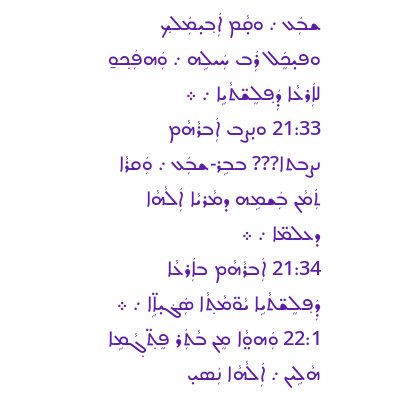ܫܒܲܥ ܇ ܘܩ̣ܵܡ ܐܲܒ݂ܝ̣ܡܲܠܟ݂ ܘܦܝ̣ܟܸܿܠ ܪܲܒ ܚܲܝܠܹܗ ܇ ܘܲܗܦܲܟ݂ܘ̱ ܠܐܲܪܥܵܐ ܕܲܦ݂ܠܸܫ̈ܬܵܝܹܐ ܇ ܀
21:33 ܘܢ̣ܨܒ ܐܲܒܪܵܗܵܡ ܢܨܒܬܐ??? ܒܒܹܪ-ܫܒܲܥ ܇ ܘܲܩܪܵܐ ܬܲܡܵܢ ܒܲܫܡܹܗ ܕܡܵܪܝܵܐ ܐܲܠܵܗܵܐ ܕܥܠܡ̈ܐ ܇ ܀
21:34 ܐܲܒܪܵܗܵܡ ܒܐܲܪܥܵܐ ܕܲܦ݂ܠܸܫ̈ܬܵܝܹܐ ܝܵܘ̈ܡܵܬ݂ܵܐ ܣܲܓ݁ܝ̣ܐܹ̈ܐ ܇ ܀
22:1 ܘܲܗܘ̤ܵܐ ܡܸܢ ܒܵܬܲܪ ܦܸܬ݂̈ܓ݂ܵܡܹܐ ܗܵܠܹܝܢ ܇ ܐܲܠܵܗܵܐ ܢܲܣܝ̣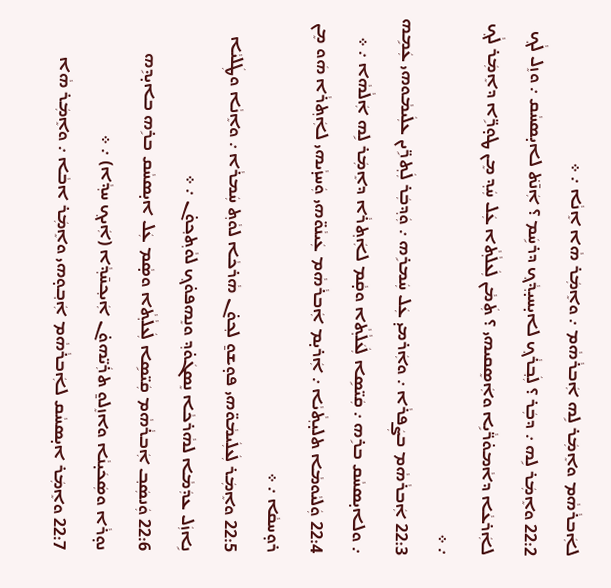ܠܐܲܒܪܵܗܵܡ ܘܐܸܡܲܪ ܠܹܗ ܐܲܒܪܵܗܵܡ ܇ ܘܐܸܡܲܪ ܗܵܐ ܐܸܢܵܐ ܇ ܀
22:2 ܘܐܸܡܲܪ ܠܹܗ ܇ ܕܒܲܪ ؟ ܠܲܒ݂ܪܵܟ݂ ܠܐܝ̣ܚܝ̣ܕ݂ܵܟ݂ ܕܪܚܹܿܡ ؟ ܐܲܢ̄ܬ݁ ܠܐܝ̣ܣܚܵܩ ܇ ܘܙܸܠ ܠܵܟ݂ ܠܐܲܪܥܵܐ ܕܐܵܡܘ̇ܪ̈ܵܝܹܐ ܘܐܲܣܸܩܝܗܝ ؟ ܬܲܡܵܢ ܠܲܥܠܵܬ݂ܵܐ ܥܲܠ ܚܲܕ݂ ܡܸܢ ܛܘ̣ܪܹ̈ܐ ܕܐܸܡܲܪ ܠܵܟ݂ ܇ ܀
22:3 ܐܲܒܪܵܗܵܡ ܒܨܲܦܪܵܐ ܇ ܘܐܲܪܡܝ̣ ܥܲܠ ܚܲܡܪܹܗ ܇ ܘܲܕ݂ܒܲܪ ܠܲܬ݂ܪܹ̈ܝܢ ܥܠܲܝܡܵܘܗܝ ܥܲܡܹܗ ܇ ܘܠܐܝ̣ܣܚܵܩ ܒܪܹܗ ܇ ܩܲܝ̈ܣܹܐ ܠܲܥܿܠܵܬ݂ܵܐ ܘܩ̣ܵܡ ܠܐܲܬ݂ܪܵܐ ܕܐܸܡܲܪ ܠܹܗ ܐܲܠܵܗܵܐ ܇ ܀
22:4 ܘܲܠܝܵܘܡܵܐ ܬܠܝ̣ܬ݂ܵܝܵܐ ܇ ܐܲܪܝ̣ܡ ܐܲܒܪܵܗܵܡ ܥܲܝܢܵܘ̈ܗܝ ܘܲܚܙ̣ܵܝܗܝ ܠܐܲܬ݂ܪܵܐ ܗܿܘ ܡܸܢ ܪܘ̣ܚܩܵܐ ܇ ܀
22:5 ܘܐܸܡܲܪ ܠܲܥܠܲܝܡܵܘ̈ܗܝ ܦܘ̣ܫܘ̱ ܠܟ݂ܘ̇ܢ ܗܵܪܟܵܐ ܠܘܵܬ݂ ܚܲܡܪܵܐ ܇ ܘܐܸܢܵܐ ܘܛܲܠܝܵܐ ܢܹܐܙܲܠ ܥܕܲܡܵܐ ܠܗܵܪܟܵܐ ܢܸܣܓܿܘ̇ܕ݂ ܘܢܸܗܦܘ̇ܟ݂ ܠܘܵܬ݂ܟ݂ܘ̇ܢ ܇ ܀
22:6 ܘܲܢܣܲܒ݂ ܐܲܒܪܵܗܵܡ ܩܲܝ̈ܣܹܐ ܠܲܥܠܵܬ݂ܵܐ ܘܣ̣ܵܡ ܥܲܠ ܐܝ̣ܣܚܵܩ ܒܪܹܗ ܒܐܝ̣ܕܹܗ ܢܘ̣ܪܵܐ ܘܣܲܟܿܝ̣ܢܵܐ ܘܐܙܸܠܘ̱ ܬܪܲܝ̈ܗܘ̇ܢ ܐܲܝܟ݂ܚ̄ܕ݂ܵܐ (ܐܲܝܟ݂ ܚܕ݂ܵܐ) ܇ ܀
22:7 ܘܐܸܡܲܪ ܐܝ̣ܣܚܵܩ ܠܐܲܒܪܵܗܵܡ ܐܲܒ݂ܘ̣ܗܝ ܘܐܸܡܲܪ ܐܒܵܐ ܇ ܘܐܸܡܲܪ ܗܵܐ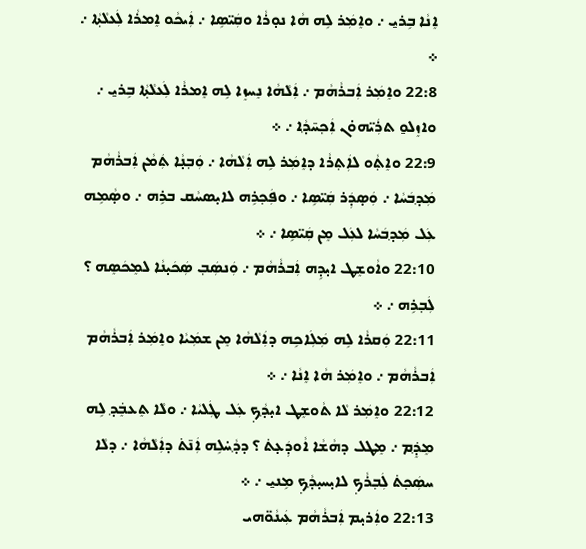ܐܸܢܵܐ ܒܹܪܝ̱ ܇ ܘܐܸܡܲܪ ܠܹܗ ܗܵܐ ܢܘ̣ܪܵܐ ܘܩܲܝ̈ܣܹܐ ܇ ܐܲܝܟܵܘ ܐܸܡܪܵܐ ܠܲܥܠܵܬ݂ܵܐ ܇ ܀
22:8 ܘܐܸܡܲܪ ܐܲܒܪܵܗܵܡ ܇ ܐܲܠܵܗܵܐ ܢܸܚܙܸܐ ܠܹܗ ܐܸܡܪܵܐ ܠܲܥܠܵܬ݂ܵܐ ܒܹܪܝ̱ ܇ ܘܐܙܸܠܘ̱ ܬܪܲܝ̈ܗܘ̇ܢ ܐܲܟ݂ܚ̄ܕ݂ܵܐ ܇ ܀
22:9 ܘܐܸܬ݂ܵܘ ܠܐܲܬ݂ܪܵܐ ܕܐܸܡܲܪ ܠܹܗ ܐܲܠܵܗܵܐ ܇ ܘܲܒ݂ܢ̣ܵܐ ܬܲܡܵܢ ܐܲܒܪܵܗܵܡ ܡܲܕ݂ܒܿܚܵܐ ܇ ܘܲܣ̣ܕܲܪ ܩܲܝ̈ܣܹܐ ܇ ܘܦܲܟ݂ܪܹܗ ܠܐܝ̣ܣܚܵܩ ܒܪܹܗ ܇ ܘܣ̣ܵܡܹܗ ܥܲܠ ܡܲܕ݂ܒܿܚܵܐ ܠܥܲܠ ܡܸܢ ܩܲܝ̈ܣܹܐ ܇ ܀
22:10 ܘܐܵܘܫܸܛ ܐܝ̣ܕܹܗ ܐܲܒܪܵܗܵܡ ܇ ܘܲܢܣܲܒ݂ ܣܲܟܿܝ̣ܢܵܐ ܠܡܸܟܿܣܸܗ ؟ ܠܲܒ݂ܪܹܗ ܇ ܀
22:11 ܘܲܩܪܵܐ ܠܹܗ ܡܲܠܲܐܟܹܗ ܕܐܲܠܵܗܵܐ ܡܸܢ ܫܡܲܝܵܐ ܘܐܸܡܲܪ ܐܲܒܪܵܗܵܡ ܐܲܒܪܵܗܵܡ ܇ ܘܐܸܡܲܪ ܗܵܐ ܐܸܢܵܐ ܇ ܀
22:12 ܘܐܸܡܲܪ ܠܵܐ ܬܵܘܫܸܛ ܐܝ̣ܕ݂ܵܟ݂ ܥܲܠ ܛܲܠܝܵܐ ܇ ܘܠܵܐ ܬܸܥܒܸ݁ܕ݂ ܠܹܗ ܡܸܕ݂ܸ݁ܡ ܇ ܡܸܛܠ ܕܗܵܫܵܐ ܐܵܘܕܲܥ̣ܬ݁ ؟ ܕܕ݂ܵܚ̇ܠܹܗ ܐܲܢ̄ܬ݁ ܕܐܲܠܵܗܵܐ ܇ ܕܠܵܐ ܚܣܲܟ݂ܬ݁ ܠܲܒ݂ܪܵܟ݂ ܠܐܝ̣ܚܝ̣ܕ݂ܵܟ݂ ܡܹܢܝ̱ ܇ ܀
22:13 ܘܐܲܪܝ̣ܡ ܐܲܒܪܵܗܵܡ ܥܲܝܢܵܘ̈ܗܝ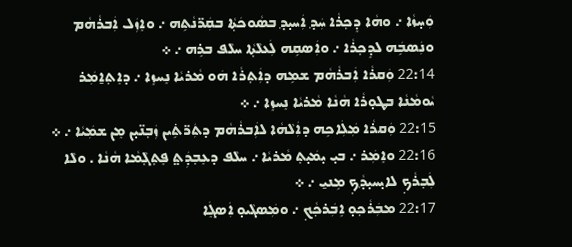ܘܲܚ̣ܙܵܐ ܇ ܘܗܵܐ ܕܸܟ݂ܪܵܐ ܚܲܕ݂ ܐܲܚܝ̣ܕ݂ ܒܣܵܘܟܿܬ݂ܵܐ ܒܩܲܪ̈ܢܵܬܹܗ ܇ ܘܐܸܙܲܠ ܐܲܒܪܵܗܵܡ ܘܢܲܣܒܹܿܗ ܠܕܸܟ݂ܪܵܐ ܇ ܘܐܲܣܩܹܗ ܠܲܥܠܵܬ݂ܵܐ ܚܠܵܦ ܒܪܹܗ ܇ ܀
22:14 ܘܲܩܪܵܐ ܐܲܒܪܵܗܵܡ ܫܡܹܗ ܕܐܲܬ݂ܪܵܐ ܗܿܘ ܡܵܪܝܵܐ ܢܸܚܙܸܐ ܇ ܕܐܸܬ݂ܐ̱ܡܲܪ ܝܵܘܡܵܢܵܐ ܒܛܘ̣ܪܵܐ ܗܵܢܵܐ ܡܵܪܝܵܐ ܢܸܚܙܸܐ ܇ ܀
22:15 ܘܲܩܪܵܐ ܡܲܠܲܐܟܹܗ ܕܐܲܠܵܗܵܐ ܠܐܲܒܪܵܗܵܡ ܕܬܲܪ̈ܬܹ݁ܝܢ ܙܲܒ݂ܢ̈ܝ̣ܢ ܡܸܢ ܫܡܲܝܵܐ ܇ ܀
22:16 ܘܐܸܡܲܪ ܇ ܒܝ̣ ܝ̣ܡܿܝ̣ܬ݂ ܡܵܪܝܵܐ ܇ ܚܠܵܦ ܕܥܸܒ݂ܕܲܬ̤ ܦܸܬ݂ܓ݂ܵܡܵܐ ܗܵܢܵܐ . ܘܠܵܐ ܠܲܒ݂ܪܵܟ݂ ܠܐܝ̣ܚܝ̣ܕ݂ܵܟ݂ ܡܹܢܝ̱ ܇ ܀
22:17 ܡܒܲܪܵܟ݂ܘ̣ ܐܹܒܲܪܟ݂ܵܟ݂ ܇ ܘܡܲܣܓܵܝܘ̣ ܐܲܣܓܸܿܐ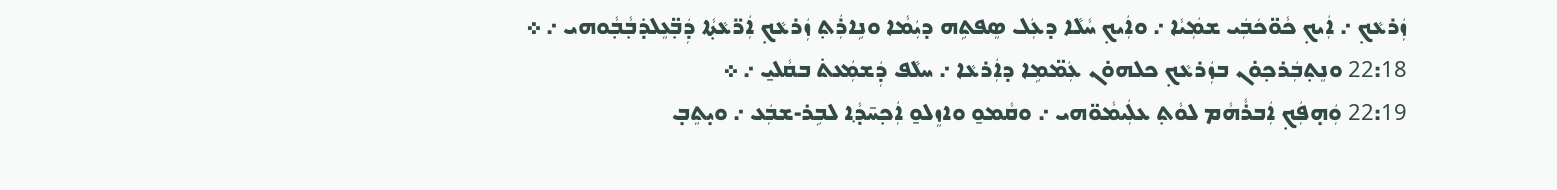ܙܲܪܥܵܟ݂ ܇ ܐܲܝܟ݂ ܟܵܘ̈ܟܿܒܲܝ ܫܡܲܝܵܐ ܇ ܘܐܲܝܟ݂ ܚܵܠܵܐ ܕܥܲܠ ܣܸܦܬܹܗ ܕܝܲܡܵܐ ܘܢܹܐܪܲܬ݂ ܙܲܪܥܵܟ݂ ܐܲܪ̈ܥܵܬ݂ܵܐ ܕܲܒ݂̈ܥܸܠܕ݁ܒ݂ܵܒ݂ܵܘܗܝ ܇ ܀
22:18 ܘܢܸܬ݂ܒܲܪܟ݂ܘ̇ܢ ܒܙܲܪܥܵܟ݂ ܟܠܗܘ̇ܢ ܥܲܡ̈ܡܹܐ ܕܐܲܪܥܵܐ ܇ ܚܠܵܦ ܕܲܫܡܲܥܬ݁ ܒܩܵܠܝ̱ ܇ ܀
22:19 ܘܲܗ̣ܦܲܟ݂ ܐܲܒܪܵܗܵܡ ܠܘܵܬ݂ ܥܠܲܝܡܵܘ̈ܗܝ ܇ ܘܩܵܡܘ̱ ܘܐܙܸܠܘ̱ ܐܲܟ݂ܚ̄ܕ݂ܵܐ ܠܒܹܪ-ܫܒܲܥ ܇ ܘܝ̣ܬܸܒ̣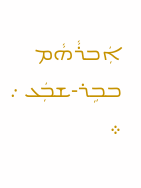ܐܲܒܪܵܗܵܡ ܒܒܹܪ-ܫܒܲܥ ܇ ܀